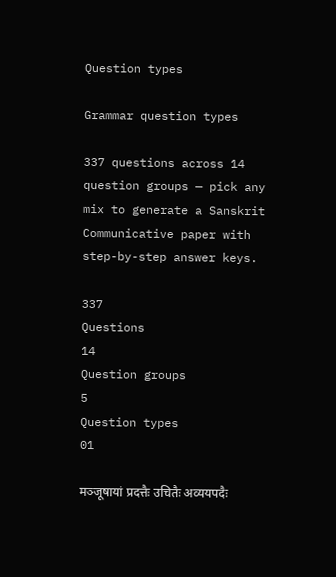Question types

Grammar question types

337 questions across 14 question groups — pick any mix to generate a Sanskrit Communicative paper with step-by-step answer keys.

337
Questions
14
Question groups
5
Question types
01

मञ्जूषायां प्रदत्तैः उचितैः अव्ययपदैः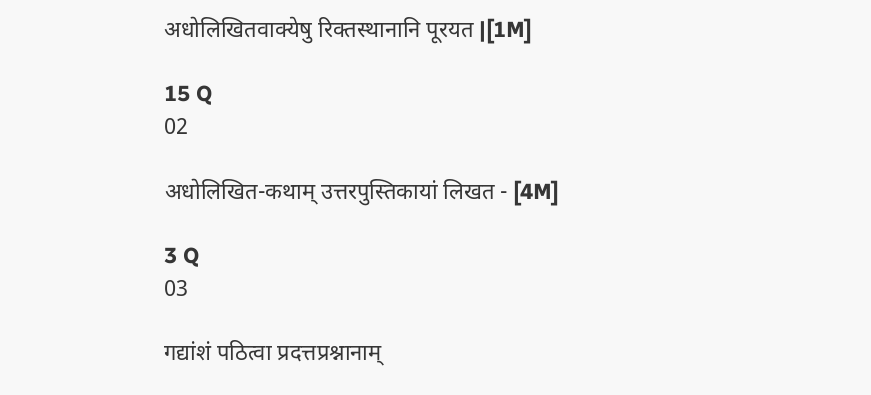अधोलिखितवाक्येषु रिक्तस्थानानि पूरयत |[1M]

15 Q
02

अधोलिखित-कथाम् उत्तरपुस्तिकायां लिखत - [4M]

3 Q
03

गद्यांशं पठित्वा प्रदत्तप्रश्नानाम्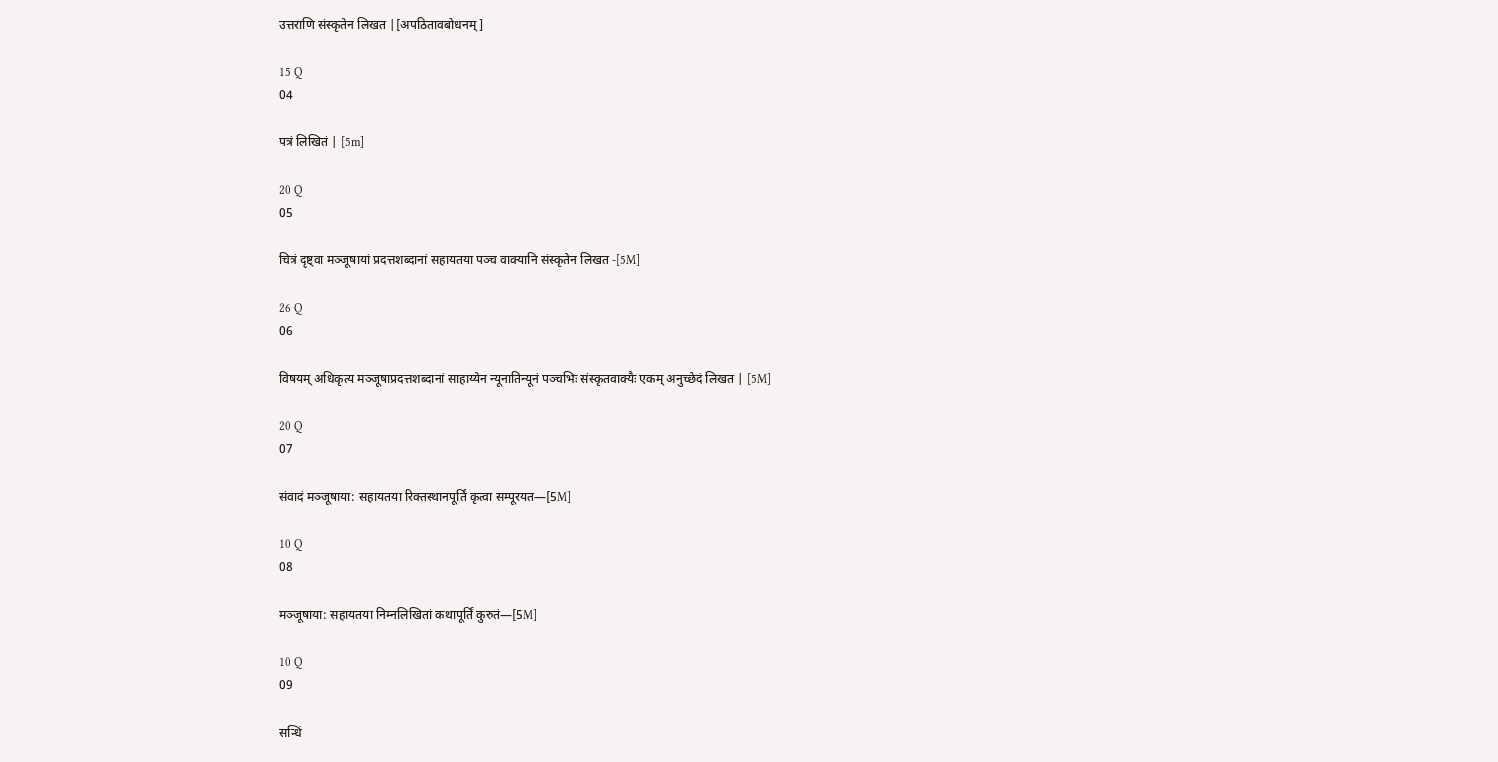उत्तराणि संस्कृतेन लिखत |[अपठितावबोधनम्]

15 Q
04

पत्रं‍ लिखितं | [5m]

20 Q
05

चित्रं दृष्ट्वा मञ्जूषायां प्रदत्तशब्दानां सहायतया पञ्च वाक्यानि संस्कृतेन लिखत -[5M]

26 Q
06

विषयम् अधिकृत्य मञ्जूषाप्रदत्तशब्दानां साहाय्येन न्यूनातिन्यूनं पञ्चभिः संस्कृतवाक्यैः एकम् अनुच्छेदं लिखत | [5M]

20 Q
07

संवादं मञ्जूषाया: सहायतया रिक्तस्थानपूर्तिं कृत्वा सम्पूरयत—[5M]

10 Q
08

मञ्जूषाया: सहायतया निम्नलिखितां कथापूर्तिं कुरुतं—[5M]

10 Q
09

सन्धिं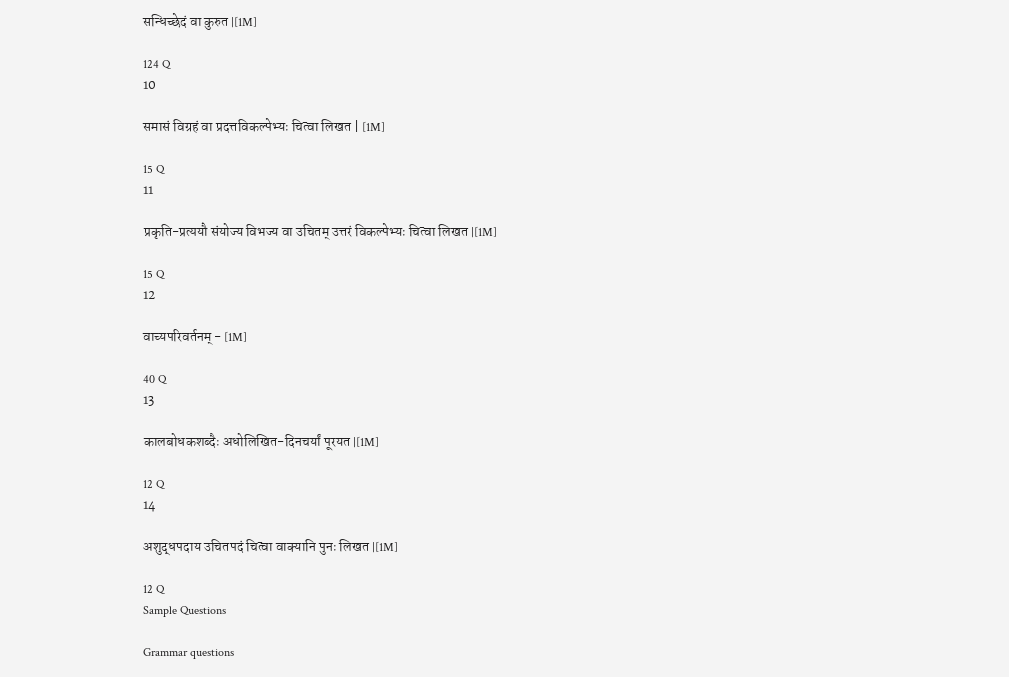सन्धिच्छेदं वा कुरुत |[1M]

124 Q
10

समासं विग्रहं वा प्रदत्तविकल्पेभ्यः चित्वा लिखत | [1M]

15 Q
11

प्रकृति-प्रत्ययौ संयोज्य विभज्य वा उचितम् उत्तरं विकल्पेभ्यः चित्वा लिखत |[1M]

15 Q
12

वाच्यपरिवर्तनम् - [1M]

40 Q
13

कालबोधकशब्दैः अधोलिखित-दिनचर्यां पूरयत |[1M]

12 Q
14

अशुद्धपदाय उचितपदं चित्वा वाक्यानि पुनः लिखत |[1M]

12 Q
Sample Questions

Grammar questions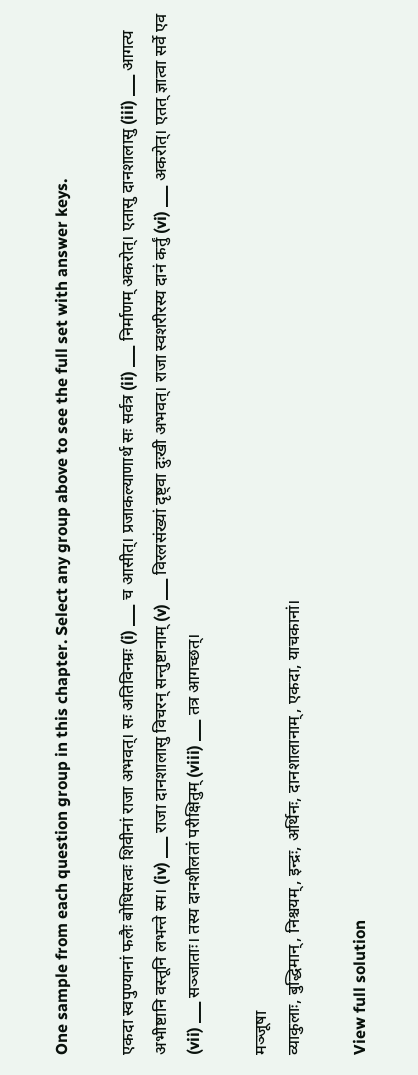One sample from each question group in this chapter. Select any group above to see the full set with answer keys.

एकदा स्वपुण्यानां फलैः बोधिसत्वः शिवीनां राजा अभवत्। सः अतिविनम्रः (i) ___ च आसीत्। प्रजाकल्याणार्थ सः सर्वत्र (ii) ___ निर्माणम् अकरोत्। एतासु दानशालासु (iii) ___ आगत्य अभीष्टानि वस्तूनि लभन्ते स्म। (iv) ___ राजा दानशालासु विचरन् सन्तुष्टानाम् (v) ___ विरलसंख्यां दृष्ट्वा दुःखी अभवत्। राजा स्वशरीरस्य दानं कर्तुं (vi) ___ अकरोत्। एतत् ज्ञात्वा सर्वे एव (vii) ___ सञ्जाताः। तस्य दानशीलतां परीक्षितुम् (viii) ___ तत्र आगच्छत्।

मञ्जूषा
व्याकुलाः, बुद्धिमान्, निश्चयम्, इन्द्रः, अर्थिनः, दानशालानाम्, एकदा, याचकानां।

View full solution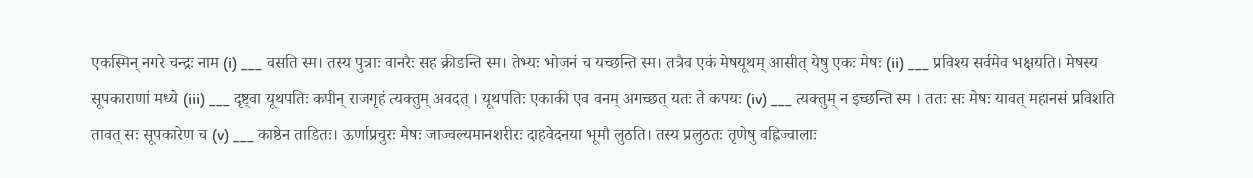एकस्मिन् नगरे चन्द्रः नाम (i) ___ वसति स्म। तस्य पुत्राः वानरैः सह क्रीडन्ति स्म। तेभ्यः भोजनं च यच्छन्ति स्म। तत्रैव एकं मेषयूथम् आसीत् येषु एकः मेषः (ii) ___ प्रविश्य सर्वमेव भक्षयति। मेषस्य सूपकाराणां मध्ये (iii) ___ दृष्ट्वा यूथपतिः कपीन् राजगृहं त्यक्तुम् अवदत् । यूथपतिः एकाकी एव वनम् अगच्छत् यतः ते कपयः (iv) ___ त्यक्तुम् न इच्छन्ति स्म । ततः सः मेषः यावत् महानसं प्रविशति तावत् सः सूपकारेण च (v) ___ काष्ठेन ताडितः। ऊर्णाप्रचुरः मेषः जाज्वल्यमानशरीरः दाहवेदनया भूमौ लुठति। तस्य प्रलुठतः तृणेषु वह्निज्वालाः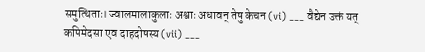समुत्थिताः। ज्वालमालाकुलाः अश्वाः अधावन् तेषु केचन (vi) ___ वैद्येन उक्तं यत् कपिमेदसा एव दाहदोषस्य (vii) ___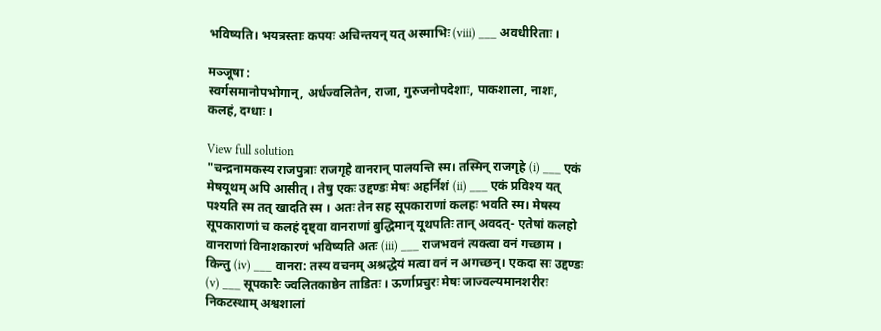भविष्यति। भयत्रस्ताः कपयः अचिन्तयन् यत् अस्माभिः (viii) ___ अवधीरिताः ।

मञ्जूषा :
स्वर्गसमानोपभोगान्, अर्धज्वलितेन, राजा, गुरुजनोपदेशाः, पाकशाला, नाशः, कलहं, दग्धाः ।

View full solution
"चन्द्रनामकस्य राजपुत्राः राजगृहे वानरान् पालयन्ति स्म। तस्मिन् राजगृहे (i) ___ एकं मेषयूथम् अपि आसीत् । तेषु एकः उद्दण्डः मेषः अहर्निशं (ii) ___ एकं प्रविश्य यत् पश्यति स्म तत् खादति स्म । अतः तेन सह सूपकाराणां कलहः भवति स्म। मेषस्य सूपकाराणां च कलहं दृष्ट्वा वानराणां बुद्धिमान् यूथपतिः तान् अवदत्- एतेषां कलहो वानराणां विनाशकारणं भविष्यति अतः (iii) ___ राजभवनं त्यक्त्वा वनं गच्छाम । किन्तु (iv) ___ वानरा: तस्य वचनम् अश्रद्धेयं मत्वा वनं न अगच्छन्। एकदा सः उद्दण्डः (v) ___ सूपकारैः ज्वलितकाष्ठेन ताडितः । ऊर्णाप्रचुरः मेषः जाज्वल्यमानशरीरः निकटस्थाम् अश्वशालां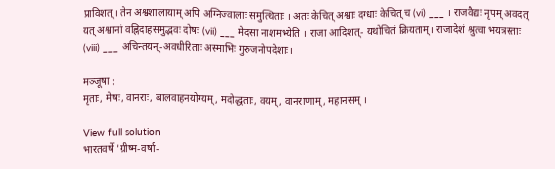प्राविशत्। तेन अश्वशालायाम् अपि अग्निज्वालाः समुत्थिताः । अतः केचित् अश्वाः दग्धाः केचित् च (vi) ___ । राजवैद्यः नृपम् अवदत् यत् अश्वानां वह्निदाहसमुद्भवः दोषः (vii) ___ मेदसा नाशमभ्येति । राजा आदिशत्- यथोचितं क्रियताम्। राजादेशं श्रुत्वा भयत्रस्ताः (viii) ___ अचिन्तयन्-अवधीरिताः अस्माभिः गुरुजनोपदेशाः।

मञ्जूषा :
मृताः, मेषः, वानराः, बालवाहनयोग्यम्, मदोद्धताः, वयम्, वानराणाम्, महानसम् ।

View full solution
भारतवर्षे 'ग्रीष्म-वर्षा-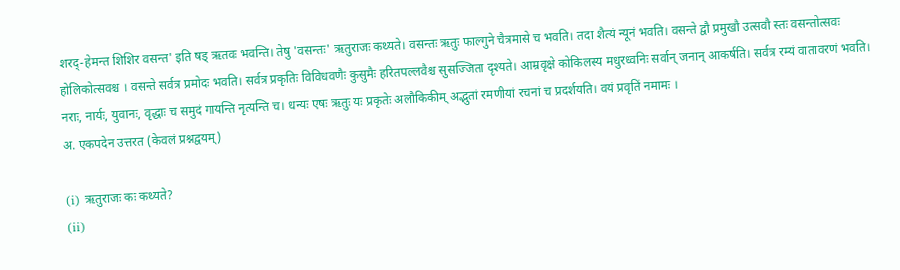शरद्-हेमन्त शिशिर वसन्त' इति षड् ऋतवः भवन्ति। तेषु 'वसन्तः' ऋतुराजः कथ्यते। वसन्तः ऋतुः फाल्गुने चैत्रमासे च भवति। तदा शैत्यं न्यूनं भवति। वसन्ते द्वौ प्रमुखौ उत्सवौ स्तः वसन्तोत्सवः होलिकोत्सवश्च । वसन्ते सर्वत्र प्रमोदः भवति। सर्वत्र प्रकृतिः विविधवणैः कुसुमैः हरितपल्लवैश्च सुसज्जिता दृश्यते। आम्रवृक्षे कोकिलस्य मधुरध्वनिः सर्वान् जनान् आकर्षति। सर्वत्र रम्यं वातावरणं भवति। नराः, नार्यः, युवानः, वृद्धाः च समुदं गायन्ति नृत्यन्ति च। धन्यः एषः ऋतुः यः प्रकृतेः अलौकिकीम् अद्भुतां रमणीयां रचनां च प्रदर्शयति। वयं प्रवृतिं नमामः ।
अ. एकपदेन उत्तरत (केवलं प्रश्नद्वयम्)

(i) ऋतुराजः कः कथ्यते?
(ii)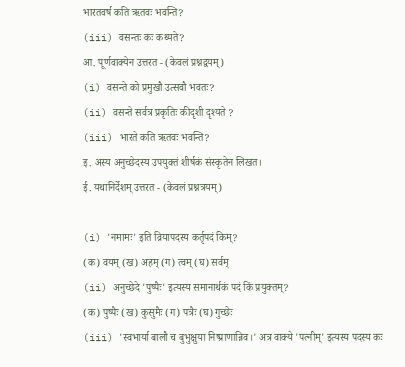भारतवर्ष कति ऋतवः भवन्ति?
(iii) वसन्तः कः कथ्यते?
आ. पूर्णवाक्येन उत्तरत - (केवलं प्रश्नद्वयम्)
(i) वसन्ते को प्रमुखौ उत्सवौ भवतः?
(ii) वसन्ते सर्वत्र प्रकृतिः कीदृशी दृश्यते ?
(iii) भारते कति ऋतवः भवन्ति?
इ. अस्य अनुच्छेदस्य उपयुक्तं शीर्षकं संस्कृतेन लिखत।
ई. यथानिर्देशम् उत्तरत - (केवलं प्रश्नत्रयम्)

(i) 'नमामः' इति व्रियापदस्य कर्तृपदं किम्?
(क) वयम् (ख) अहम् (ग) त्वम् (घ) सर्वम्
(ii) अनुच्छेदे 'पुष्पैः' इत्यस्य समानार्थकं पदं किं प्रयुक्तम्?
(क) पुष्पैः (ख) कुसुमैः (ग) पत्रैः (घ) गुच्छेः
(iii) 'स्वभार्या बालौ च बुभुक्षुया निष्प्राणान्निव।' अत्र वाक्ये 'पत्नीम्' इत्यस्य पदस्य कः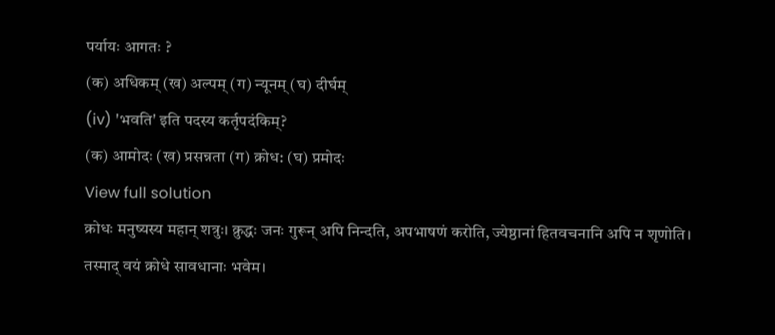पर्यायः आगतः ?
(क) अधिकम् (ख) अल्पम् (ग) न्यूनम् (घ) दीर्घम्
(iv) 'भवति' इति पदस्य कर्तृपदंकिम्?
(क) आमोदः (ख) प्रसन्नता (ग) क्रोध: (घ) प्रमोदः
View full solution
क्रोधः मनुष्यस्य महान् शत्रुः। क्रुद्धः जनः गुरून् अपि निन्दति, अपभाषणं करोति, ज्येष्ठानां हितवचनानि अपि न शृणोति। तस्माद् वयं क्रोधे सावधानाः भवेम।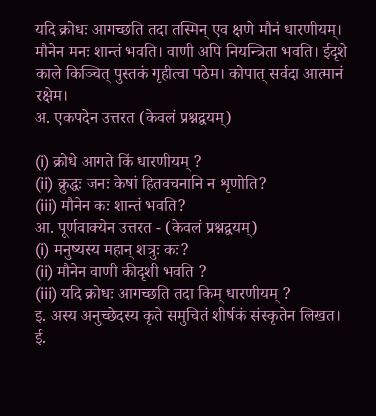यदि क्रोधः आगच्छति तदा तस्मिन् एव क्षणे मौनं धारणीयम्। मौनेन मनः शान्तं भवति। वाणी अपि नियन्त्रिता भवति। ईदृशे काले किञ्चित् पुस्तकं गृहीत्वा पठेम। कोपात् सर्वदा आत्मानं रक्षेम।
अ. एकपदेन उत्तरत (केवलं प्रश्नद्वयम्)

(i) क्रोधे आगते किं धारणीयम् ?
(ii) क्रुद्धः जनः केषां हितवचनानि न शृणोति?
(iii) मौनेन कः शान्तं भवति?
आ. पूर्णवाक्येन उत्तरत - (केवलं प्रश्नद्वयम्)
(i) मनुष्यस्य महान् शत्रुः कः?
(ii) मौनेन वाणी कीदृशी भवति ?
(iii) यदि क्रोधः आगच्छति तदा किम् धारणीयम् ?
इ. अस्य अनुच्छेदस्य कृते समुचितं शीर्षकं संस्कृतेन लिखत।
ई.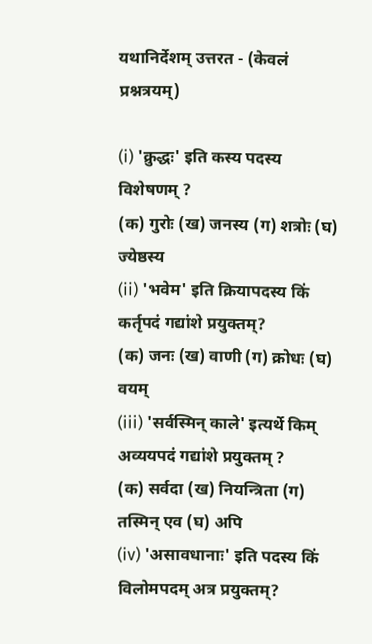यथानिर्देशम् उत्तरत - (केवलं प्रश्नत्रयम्)

(i) 'क्रुद्धः' इति कस्य पदस्य विशेषणम् ?
(क) गुरोः (ख) जनस्य (ग) शत्रोः (घ) ज्येष्ठस्य
(ii) 'भवेम' इति क्रियापदस्य किं कर्तृपदं गद्यांशे प्रयुक्तम्?
(क) जनः (ख) वाणी (ग) क्रोधः (घ) वयम्
(iii) 'सर्वस्मिन् काले' इत्यर्थे किम् अव्ययपदं गद्यांशे प्रयुक्तम् ?
(क) सर्वदा (ख) नियन्त्रिता (ग) तस्मिन् एव (घ) अपि
(iv) 'असावधानाः' इति पदस्य किं विलोमपदम् अत्र प्रयुक्तम्?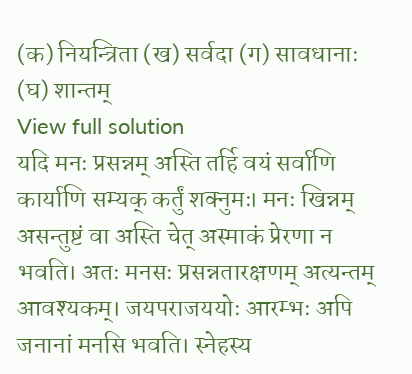(क) नियन्त्रिता (ख) सर्वदा (ग) सावधानाः (घ) शान्तम्
View full solution
यदि मनः प्रसन्नम् अस्ति तर्हि वयं सर्वाणि कार्याणि सम्यक् कर्तुं शक्नुमः। मनः खिन्नम् असन्तुष्टं वा अस्ति चेत् अस्माकं प्रेरणा न भवति। अतः मनसः प्रसन्नतारक्षणम् अत्यन्तम् आवश्यकम्। जयपराजययोः आरम्भः अपि जनानां मनसि भवति। स्नेहस्य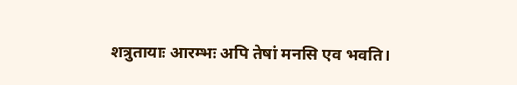शत्रुतायाः आरम्भः अपि तेषां मनसि एव भवति।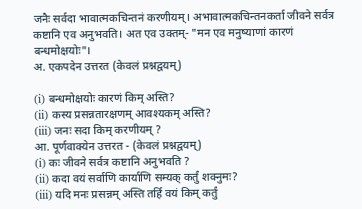जनैः सर्वदा भावात्मकचिन्तनं करणीयम्। अभावात्मकचिन्तनकर्ता जीवने सर्वत्र कष्टानि एव अनुभवति। अत एव उक्तम्- "मन एव मनुष्याणां कारणं बन्धमोक्षयोः"।
अ. एकपदेन उत्तरत (केवलं प्रश्नद्वयम्)

(i) बन्धमोक्षयोः कारणं किम् अस्ति?
(ii) कस्य प्रसन्नतारक्षणम् आवश्यकम् अस्ति?
(iii) जनः सदा किम् करणीयम् ?
आ. पूर्णवाक्येन उत्तरत - (केवलं प्रश्नद्वयम्)
(i) कः जीवने सर्वत्र कष्टानि अनुभवति ?
(ii) कदा वयं सर्वाणि कार्याणि सम्यक् कर्तुं शक्नुमः?
(iii) यदि मनः प्रसन्नम् अस्ति तर्हि वयं किम् कर्तुं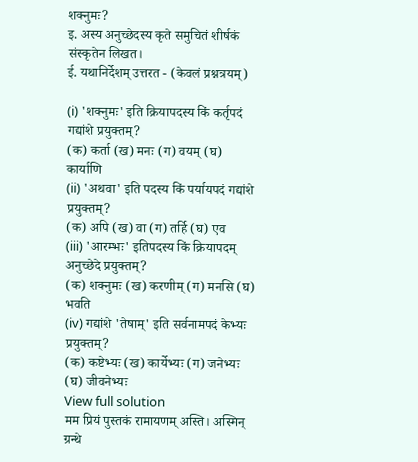शक्नुमः?
इ. अस्य अनुच्छेदस्य कृते समुचितं शीर्षकं संस्कृतेन लिखत।
ई. यथानिर्देशम् उत्तरत - (केवलं प्रश्नत्रयम्)

(i) 'शक्नुमः' इति क्रियापदस्य किं कर्तृपदं गद्यांशे प्रयुक्तम्?
(क) कर्ता (ख) मनः (ग) वयम् (घ) कार्याणि
(ii) 'अथवा' इति पदस्य किं पर्यायपदं गद्यांशे प्रयुक्तम्?
(क) अपि (ख) वा (ग) तर्हि (घ) एव
(iii) 'आरम्भः' इतिपदस्य किं क्रियापदम् अनुच्छेदे प्रयुक्तम्?
(क) शक्नुमः (ख) करणीम् (ग) मनसि (घ) भवति
(iv) गद्यांशे 'तेषाम्' इति सर्वनामपदं केभ्यः प्रयुक्तम्?
(क) कष्टेभ्यः (ख) कार्येभ्यः (ग) जनेभ्यः (घ) जीवनेभ्यः
View full solution
मम प्रियं पुस्तकं रामायणम् अस्ति। अस्मिन् ग्रन्थे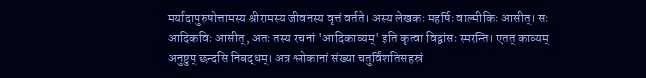मर्यादापुरुषोत्तामस्य श्रीरामस्य जीवनस्य वृत्तं वर्तते। अस्य लेखकः महर्षिः वाल्मीकिः आसीत्। सः आदिकविः आसीत्, अतः तस्य रचनां 'आदिकाव्यम्' इति कृत्वा विद्वांसः स्मरन्ति। एतत् काव्यम् अनुष्टुप् छन्दसि निबद्धम्। अत्र श्लोकानां संख्या चतुर्विंशतिसहस्रं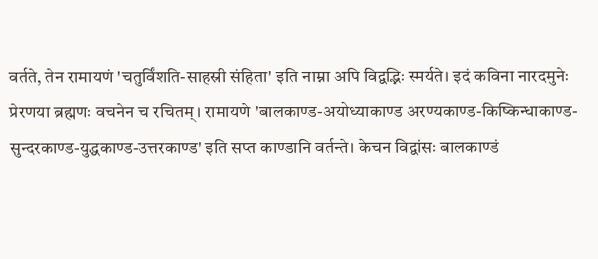वर्तते, तेन रामायणं 'चतुर्विंशति-साहस्री संहिता' इति नाम्ना अपि विद्वद्भिः स्मर्यते। इदं कविना नारदमुनेः प्रेरणया ब्रह्मणः वचनेन च रचितम्। रामायणे 'बालकाण्ड-अयोध्याकाण्ड अरण्यकाण्ड-किष्किन्धाकाण्ड-सुन्दरकाण्ड-युद्धकाण्ड-उत्तरकाण्ड' इति सप्त काण्डानि वर्तन्ते। केचन विद्वांसः बालकाण्डं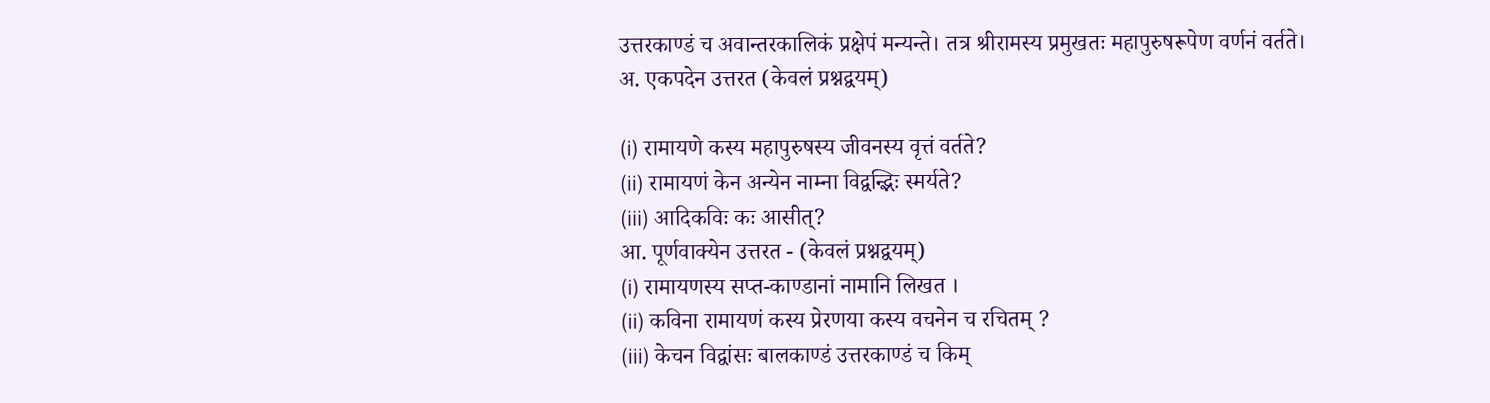उत्तरकाण्डं च अवान्तरकालिकं प्रक्षेपं मन्यन्ते। तत्र श्रीरामस्य प्रमुखतः महापुरुषरूपेण वर्णनं वर्तते।
अ. एकपदेन उत्तरत (केवलं प्रश्नद्वयम्)

(i) रामायणे कस्य महापुरुषस्य जीवनस्य वृत्तं वर्तते?
(ii) रामायणं केन अन्येन नाम्ना विद्वन्द्भिः स्मर्यते?
(iii) आदिकविः कः आसीत्?
आ. पूर्णवाक्येन उत्तरत - (केवलं प्रश्नद्वयम्)
(i) रामायणस्य सप्त-काण्डानां नामानि लिखत ।
(ii) कविना रामायणं कस्य प्रेरणया कस्य वचनेन च रचितम् ?
(iii) केचन विद्वांसः बालकाण्डं उत्तरकाण्डं च किम्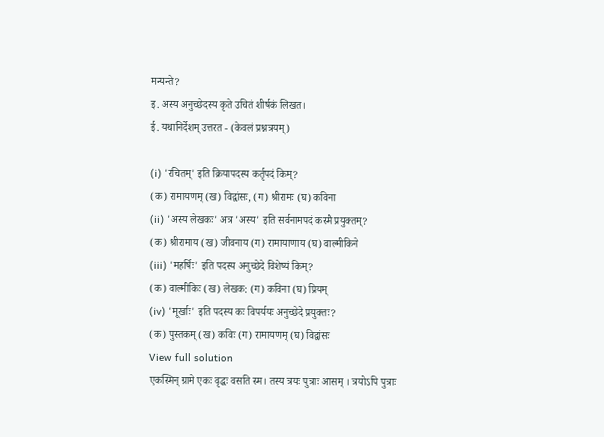मन्यन्ते?
इ. अस्य अनुच्छेदस्य कृते उचितं शीर्षकं लिखत।
ई. यथानिर्देशम् उत्तरत - (केवलं प्रश्नत्रयम्)

(i) 'रचितम्' इति क्रियापदस्य कर्तृपदं किम्?
(क) रामायणम् (ख) विद्वांसः, (ग) श्रीरामः (घ) कविना
(ii) 'अस्य लेखकः' अत्र 'अस्य' इति सर्वनामपदं कस्मै प्रयुक्तम्?
(क) श्रीरामाय (ख) जीवनाय (ग) रामायाणाय (घ) वाल्मीकिने
(iii) 'महर्षिः' इति पदस्य अनुच्छेदे विशेष्यं किम्?
(क) वाल्मीकिः (ख) लेखक: (ग) कविना (घ) प्रियम्
(iv) 'मूर्खाः' इति पदस्य कः विपर्ययः अनुच्छेदे प्रयुक्तः?
(क) पुस्तकम् (ख) कविः (ग) रामायणम् (घ) विद्वांसः
View full solution
एकस्मिन् ग्रामे एकः वृद्धः वसति स्म। तस्य त्रयः पुत्राः आसम् । त्रयोऽपि पुत्राः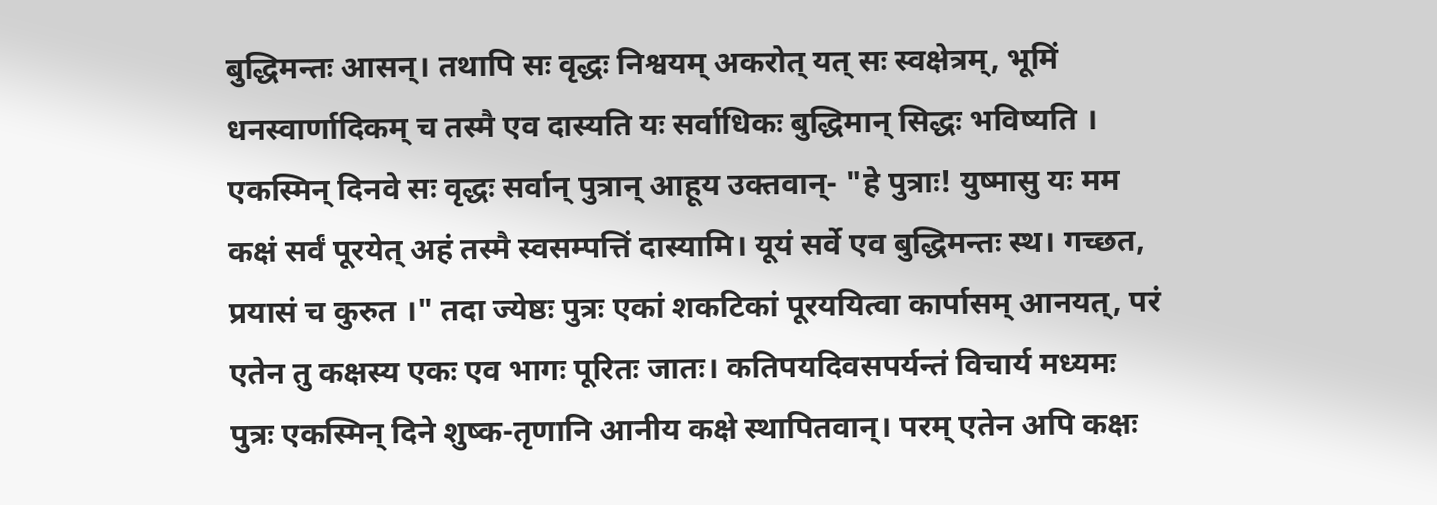बुद्धिमन्तः आसन्। तथापि सः वृद्धः निश्वयम् अकरोत् यत् सः स्वक्षेत्रम्, भूमिं धनस्वार्णादिकम् च तस्मै एव दास्यति यः सर्वाधिकः बुद्धिमान् सिद्धः भविष्यति । एकस्मिन् दिनवे सः वृद्धः सर्वान् पुत्रान् आहूय उक्तवान्- "हे पुत्राः! युष्मासु यः मम कक्षं सर्वं पूरयेत् अहं तस्मै स्वसम्पत्तिं दास्यामि। यूयं सर्वे एव बुद्धिमन्तः स्थ। गच्छत, प्रयासं च कुरुत ।" तदा ज्येष्ठः पुत्रः एकां शकटिकां पूरययित्वा कार्पासम् आनयत्, परं एतेन तु कक्षस्य एकः एव भागः पूरितः जातः। कतिपयदिवसपर्यन्तं विचार्य मध्यमः पुत्रः एकस्मिन् दिने शुष्क-तृणानि आनीय कक्षे स्थापितवान्। परम् एतेन अपि कक्षः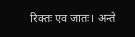रिक्तः एव जातः। अन्ते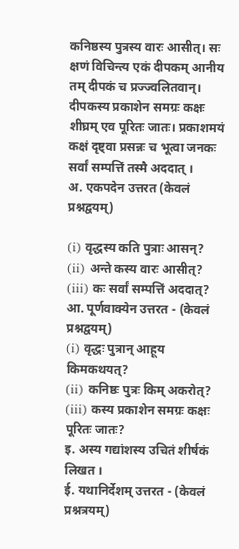कनिष्ठस्य पुत्रस्य वारः आसीत्। सः क्षणं विचिन्त्य एकं दीपकम् आनीय तम् दीपकं च प्रज्ज्वलितवान्। दीपकस्य प्रकाशेन समग्रः कक्षः शीघ्रम् एव पूरितः जातः। प्रकाशमयं कक्षं दृष्ट्वा प्रसन्नः च भूत्वा जनकः सर्वां सम्पत्तिं तस्मै अददात् ।
अ. एकपदेन उत्तरत (केवलं प्रश्नद्वयम्)

(i) वृद्धस्य कति पुत्राः आसन्?
(ii) अन्ते कस्य वारः आसीत्?
(iii) कः सर्वां सम्पत्तिं अददात्?
आ. पूर्णवाक्येन उत्तरत - (केवलं प्रश्नद्वयम्)
(i) वृद्धः पुत्रान् आहूय किमकथयत्?
(ii) कनिष्ठः पुत्रः किम् अकरोत्?
(iii) कस्य प्रकाशेन समग्रः कक्षः पूरितः जातः?
इ. अस्य गद्यांशस्य उचितं शीर्षकं लिखत ।
ई. यथानिर्देशम् उत्तरत - (केवलं प्रश्नत्रयम्)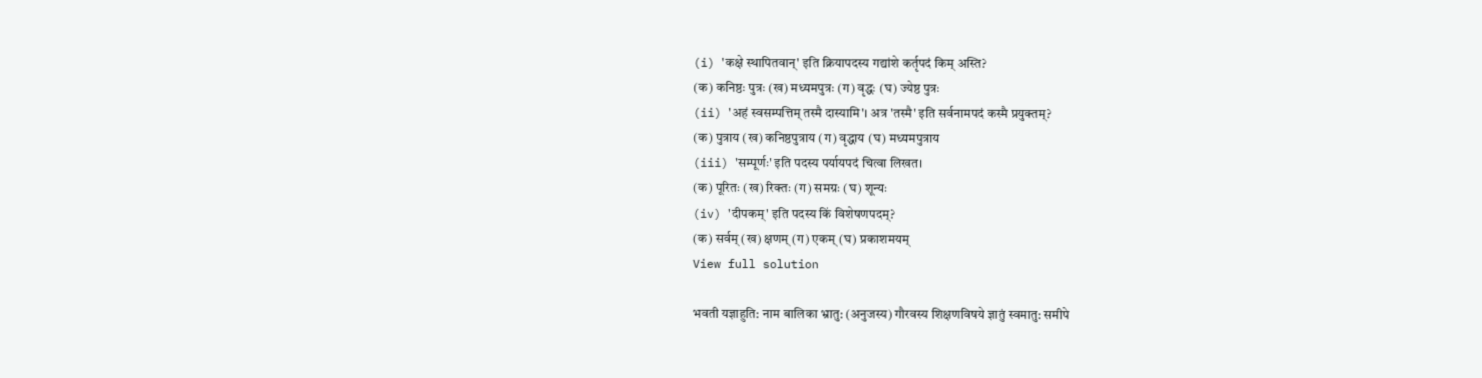(i) 'कक्षे स्थापितवान्' इति क्रियापदस्य गद्यांशे कर्तृपदं किम् अस्ति?
(क) कनिष्ठः पुत्रः (ख) मध्यमपुत्रः (ग) वृद्धः (घ) ज्येष्ठ पुत्रः
(ii) 'अहं स्वसम्पत्तिम् तस्मै दास्यामि'। अत्र 'तस्मै' इति सर्वनामपदं कस्मै प्रयुक्तम्?
(क) पुत्राय (ख) कनिष्ठपुत्राय (ग) वृद्धाय (घ) मध्यमपुत्राय
(iii) 'सम्पूर्णः' इति पदस्य पर्यायपदं चित्वा लिखत।
(क) पूरितः (ख) रिक्तः (ग) समग्रः (घ) शून्यः
(iv) 'दीपकम्' इति पदस्य किं विशेषणपदम्?
(क) सर्वम् (ख) क्षणम् (ग) एकम् (घ) प्रकाशमयम्
View full solution

भवती यज्ञाहुति: नाम बालिका भ्रातु: (अनुजस्य) गौरवस्य शिक्षणविषये ज्ञातुं स्वमातु: समीपे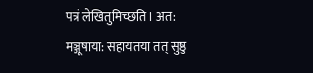पत्रं लेखितुमिच्छति। अत: मञ्जूषाया: सहायतया तत् सुष्ठु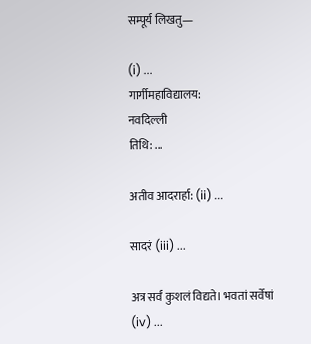सम्पूर्य लिखतु—

(i) ...
गार्गीमहाविद्यालय:
नवदिल्ली
तिथि: ...

अतीव आदरार्हा: (ii) ...

सादरं (iii) ...

अत्र सर्वं कुशलं विद्यते। भवतां सर्वेषां (iv) ...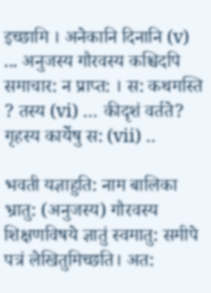इच्छामि । अनेकानि दिनानि (v) ... अनुजस्य गौरवस्य कश्चिदपि समाचार: न प्राप्त: । स: कथमस्ति ? तस्य (vi) ... कीदृशं वर्तते? गृहस्य कार्येषु स: (vii) ..

भवती यज्ञाहुति: नाम बालिका भ्रातु: (अनुजस्य) गौरवस्य शिक्षणविषये ज्ञातुं स्वमातु: समीपे पत्रं लेखितुमिच्छति। अत: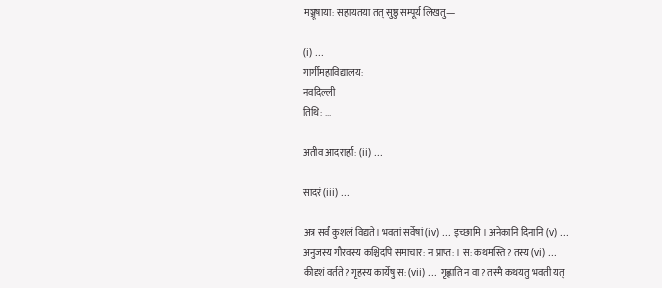मञ्जूषाया: सहायतया तत् सुष्ठु सम्पूर्य लिखतु—

(i) ...
गार्गीमहाविद्यालय:
नवदिल्ली
तिथि: ...

अतीव आदरार्हा: (ii) ...

सादरं (iii) ...

अत्र सर्वं कुशलं विद्यते। भवतां सर्वेषां (iv) ... इच्छामि । अनेकानि दिनानि (v) ... अनुजस्य गौरवस्य कश्चिदपि समाचार: न प्राप्त: । स: कथमस्ति ? तस्य (vi) ... कीदृशं वर्तते? गृहस्य कार्येषु स: (vii) ... गृह्णाति न वा? तस्मै कथयतु भवती यत्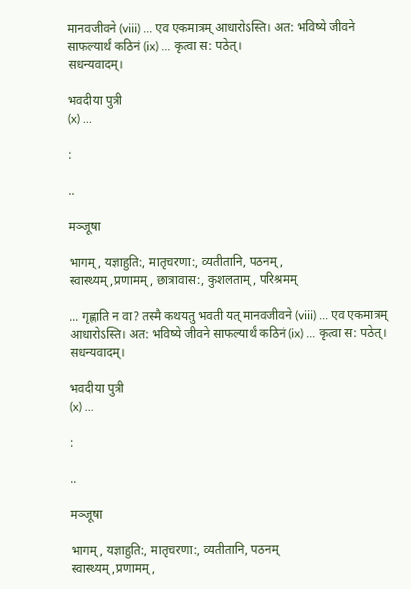मानवजीवने (viii) ... एव एकमात्रम् आधारोऽस्ति। अत: भविष्ये जीवने साफल्यार्थं कठिनं (ix) ... कृत्वा स: पठेत्।
सधन्यवादम्।

भवदीया पुत्री
(x) ...

:

..

मञ्जूषा

भागम्, यज्ञाहुति:, मातृचरणा:, व्यतीतानि, पठनम्,
स्वास्थ्यम्,प्रणामम्, छात्रावास:, कुशलताम्, परिश्रमम्

... गृह्णाति न वा? तस्मै कथयतु भवती यत् मानवजीवने (viii) ... एव एकमात्रम् आधारोऽस्ति। अत: भविष्ये जीवने साफल्यार्थं कठिनं (ix) ... कृत्वा स: पठेत्।
सधन्यवादम्।

भवदीया पुत्री
(x) ...

:

..

मञ्जूषा

भागम्, यज्ञाहुति:, मातृचरणा:, व्यतीतानि, पठनम्
स्वास्थ्यम्,प्रणामम्,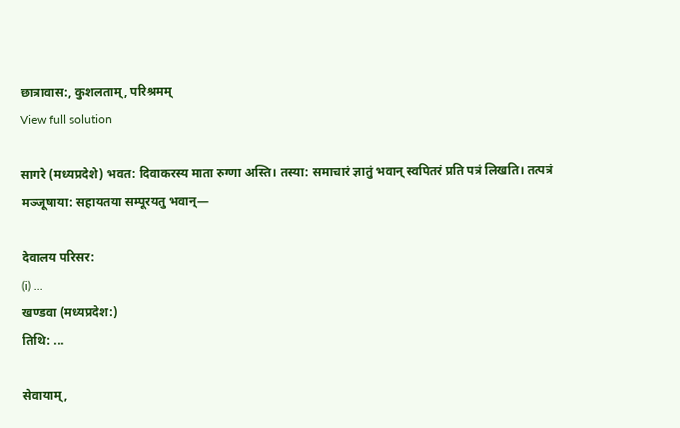छात्रावास:, कुशलताम्, परिश्रमम्
View full solution

सागरे (मध्यप्रदेशे) भवत: दिवाकरस्य माता रुग्णा अस्ति। तस्या: समाचारं ज्ञातुं भवान् स्वपितरं प्रति पत्रं लिखति। तत्पत्रं मञ्जूषाया: सहायतया सम्पूरयतु भवान्—

देवालय परिसर:
(i) ...
खण्डवा (मध्यप्रदेश:)
तिथि: ...

सेवायाम्,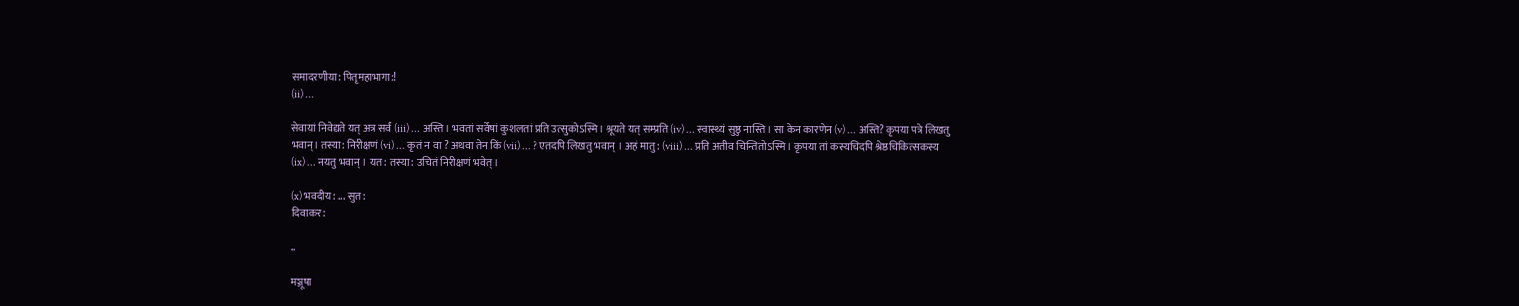समादरणीया: पितृमहाभागा:!
(ii) ...

सेवायां निवेद्यते यत् अत्र सर्वं (iii) ... अस्ति। भवतां सर्वेषां कुशलतां प्रति उत्सुकोऽस्मि। श्रूयते यत् सम्प्रति (iv) ... स्वास्थ्यं सुष्ठु नास्ति । सा केन कारणेन (v) ... अस्ति? कृपया पत्रे लिखतु भवान्। तस्या: निरीक्षणं (vi) ... कृतं न वा ? अथवा तेन किं (vii) ... ? एतदपि लिखतु भवान् । अहं मातु: (viii) ... प्रति अतीव चिन्तितोऽस्मि। कृपया तां कस्यचिदपि श्रेष्ठचिकित्सकस्य (ix) ... नयतु भवान् । यत: तस्या: उचितं निरीक्षणं भवेत्।

(x) भवदीय: ... सुत:
दिवाकर:

..

मञ्जूषा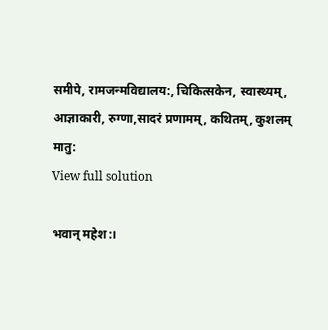समीपे, रामजन्मविद्यालय:, चिकित्सकेन, स्वास्थ्यम्,
आज्ञाकारी, रुग्णा,सादरं प्रणामम्, कथितम्, कुशलम्
मातु:
View full solution

भवान् महेश:।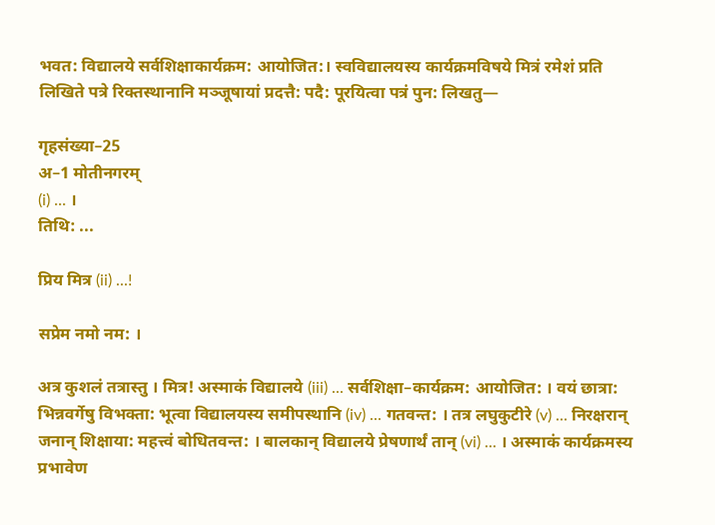भवत: विद्यालये सर्वशिक्षाकार्यक्रम: आयोजित:। स्वविद्यालयस्य कार्यक्रमविषये मित्रं रमेशं प्रति लिखिते पत्रे रिक्तस्थानानि मञ्जूषायां प्रदत्तै: पदै: पूरयित्वा पत्रं पुन: लिखतु—

गृहसंख्या–25
अ–1 मोतीनगरम्
(i) ... ।
तिथि: ...

प्रिय मित्र (ii) ...!

सप्रेम नमो नम: ।

अत्र कुशलं तत्रास्तु । मित्र! अस्माकं विद्यालये (iii) ... सर्वशिक्षा–कार्यक्रम: आयोजित: । वयं छात्रा: भिन्नवर्गेषु विभक्ता: भूत्वा विद्यालयस्य समीपस्थानि (iv) ... गतवन्त: । तत्र लघुकुटीरे (v) ... निरक्षरान् जनान् शिक्षाया: महत्त्वं बोधितवन्त: । बालकान् विद्यालये प्रेषणार्थं तान् (vi) ... । अस्माकं कार्यक्रमस्य प्रभावेण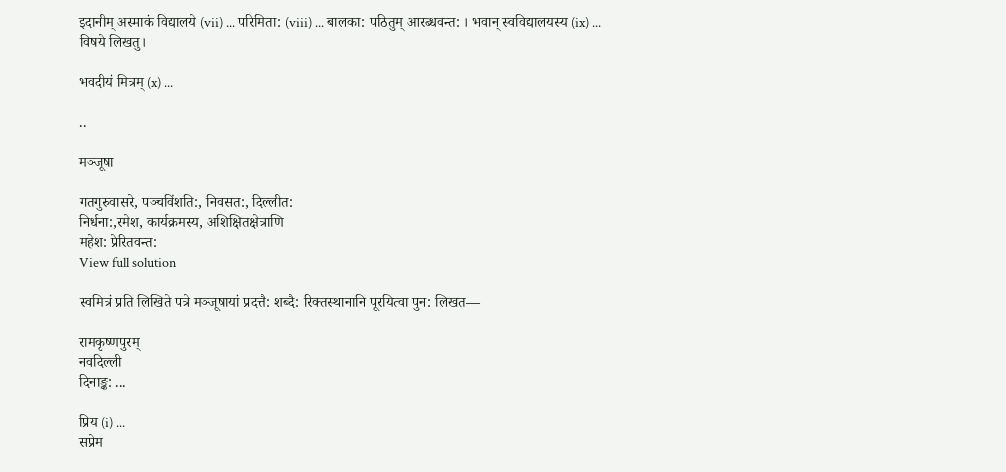इदानीम् अस्माकं विद्यालये (vii) ... परिमिता: (viii) ... बालका: पठितुम् आरब्धवन्त: । भवान् स्वविद्यालयस्य (ix) ... विषये लिखतु।

भवदीयं मित्रम् (x) ...

..

मञ्जूषा

गतगुरुवासरे, पञ्चविंशति:, निवसत:, दिल्लीत:
निर्धना:,रमेश, कार्यक्रमस्य, अशिक्षितक्षेत्राणि
महेश: प्रेरितवन्त:
View full solution

स्वमित्रं प्रति लिखिते पत्रे मञ्जूषायां प्रदत्तै: शब्दै: रिक्तस्थानानि पूरयित्वा पुन: लिखत—

रामकृष्णपुरम्
नवदिल्ली
दिनाङ्क: ...

प्रिय (i) ...
सप्रेम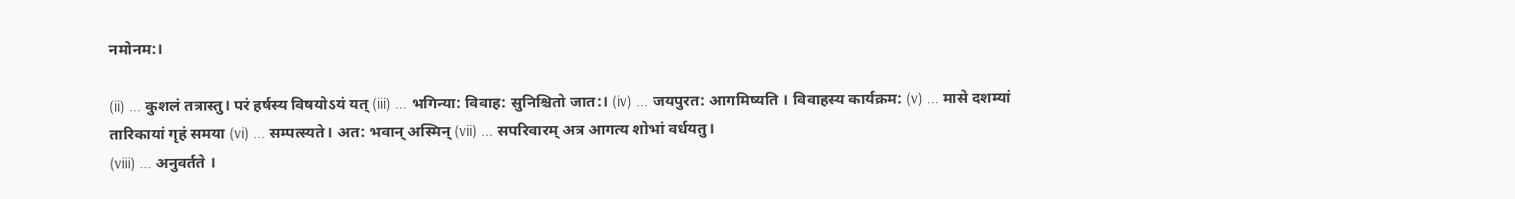नमोनम:।

(ii) ... कुशलं तत्रास्तु। परं हर्षस्य विषयोऽयं यत् (iii) ... भगिन्या: विवाह: सुनिश्चितो जात:। (iv) ... जयपुरत: आगमिष्यति । विवाहस्य कार्यक्रम: (v) ... मासे दशम्यां तारिकायां गृहं समया (vi) ... सम्पत्स्यते। अत: भवान् अस्मिन् (vii) ... सपरिवारम् अत्र आगत्य शोभां वर्धयतु।
(viii) ... अनुवर्तते ।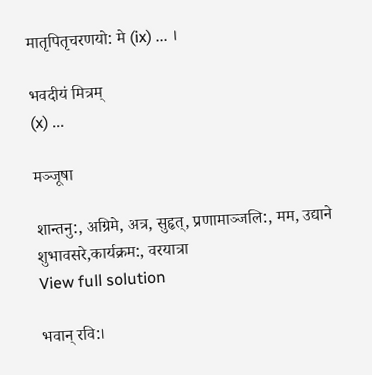मातृपितृचरणयो: मे (ix) ... ।

भवदीयं मित्रम्
(x) ...

मञ्जूषा

शान्तनु:, अग्रिमे, अत्र, सुहृत्, प्रणामाञ्जलि:, मम, उद्याने
शुभावसरे,कार्यक्रम:, वरयात्रा
View full solution

भवान् रवि:।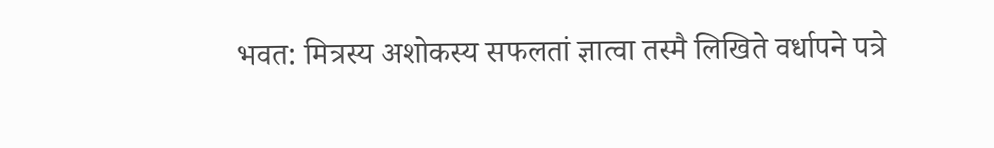भवत: मित्रस्य अशोकस्य सफलतां ज्ञात्वा तस्मै लिखिते वर्धापने पत्रे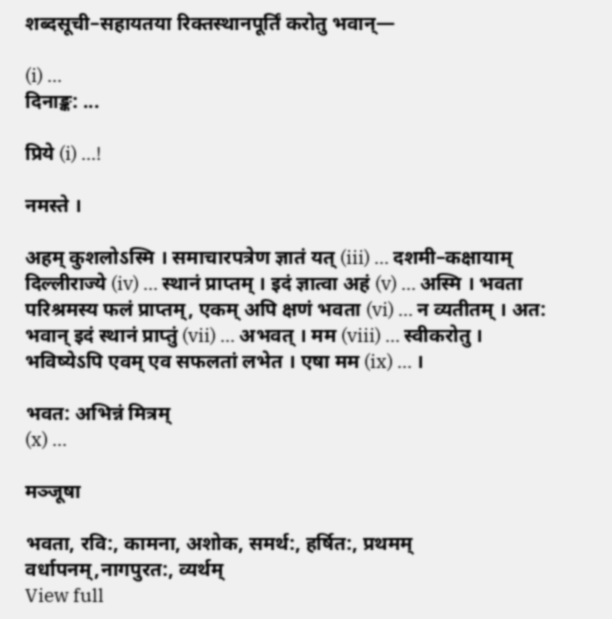शब्दसूची–सहायतया रिक्तस्थानपूर्तिं करोतु भवान्—

(i) ...
दिनाङ्क: ...

प्रिये (i) ...!

नमस्ते ।

अहम् कुशलोऽस्मि । समाचारपत्रेण ज्ञातं यत् (iii) ... दशमी–कक्षायाम् दिल्लीराज्ये (iv) ... स्थानं प्राप्तम् । इदं ज्ञात्वा अहं (v) ... अस्मि । भवता परिश्रमस्य फलं प्राप्तम्, एकम् अपि क्षणं भवता (vi) ... न व्यतीतम् । अत: भवान् इदं स्थानं प्राप्तुं (vii) ... अभवत् । मम (viii) ... स्वीकरोतु । भविष्येऽपि एवम् एव सफलतां लभेत । एषा मम (ix) ... ।

भवत: अभिन्नं मित्रम्
(x) ...

मञ्जूषा

भवता, रवि:, कामना, अशोक, समर्थ:, हर्षित:, प्रथमम्
वर्धापनम्,नागपुरत:, व्यर्थम्
View full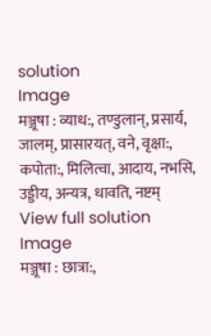solution
Image
मञ्जूषा : व्याध:, तण्डुलान्, प्रसार्य, जालम्, प्रासारयत्, वने, वृक्षा:, कपोता:, मिलित्वा, आदाय, नभसि, उड्डीय, अन्यत्र, धावति, नष्टम्
View full solution
Image
मञ्जूषा : छात्रा:,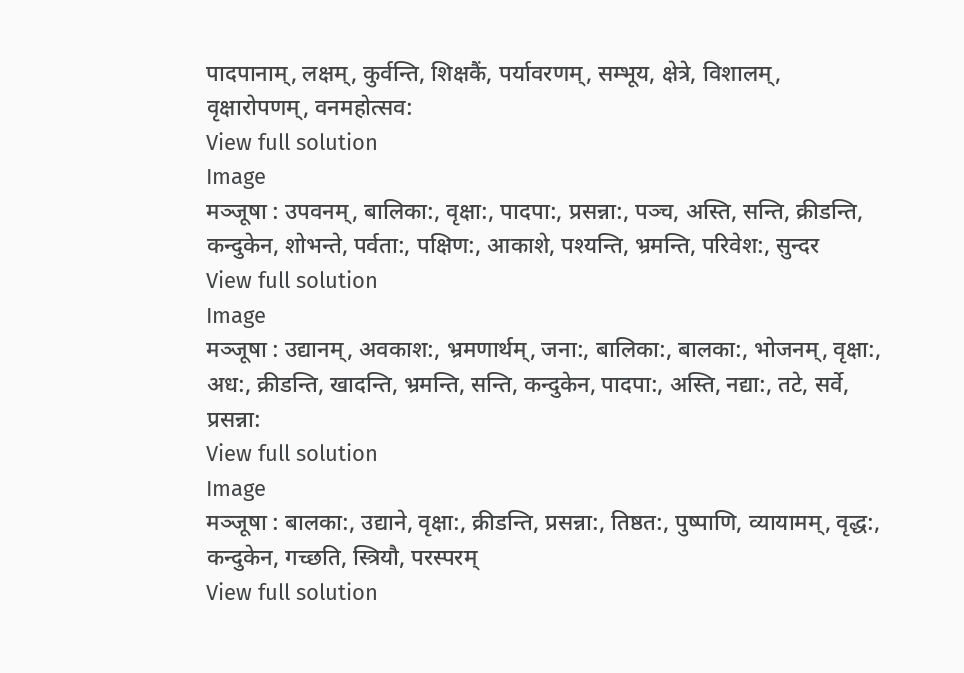पादपानाम्, लक्षम्, कुर्वन्ति, शिक्षकैं, पर्यावरणम्, सम्भूय, क्षेत्रे, विशालम्, वृक्षारोपणम्, वनमहोत्सव:
View full solution
Image
मञ्जूषा : उपवनम्, बालिका:, वृक्षा:, पादपा:, प्रसन्ना:, पञ्च, अस्ति, सन्ति, क्रीडन्ति, कन्दुकेन, शोभन्ते, पर्वता:, पक्षिण:, आकाशे, पश्यन्ति, भ्रमन्ति, परिवेश:, सुन्दर
View full solution
Image
मञ्जूषा : उद्यानम्, अवकाश:, भ्रमणार्थम्, जना:, बालिका:, बालका:, भोजनम्, वृक्षा:, अध:, क्रीडन्ति, खादन्ति, भ्रमन्ति, सन्ति, कन्दुकेन, पादपा:, अस्ति, नद्या:, तटे, सर्वे, प्रसन्ना:
View full solution
Image
मञ्जूषा : बालका:, उद्याने, वृक्षा:, क्रीडन्ति, प्रसन्ना:, तिष्ठत:, पुष्पाणि, व्यायामम्, वृद्ध:, कन्दुकेन, गच्छति, स्त्रियौ, परस्परम्
View full solution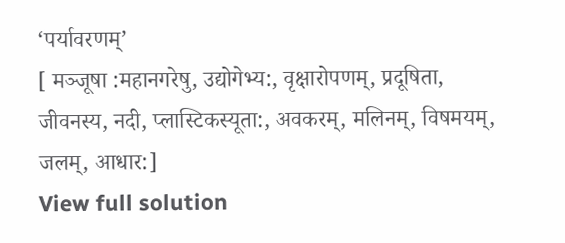‘पर्यावरणम्’
[ मञ्जूषा :महानगरेषु, उद्योगेभ्य:, वृक्षारोपणम्, प्रदूषिता, जीवनस्य, नदी, प्लास्टिकस्यूता:, अवकरम्, मलिनम्, विषमयम्, जलम्, आधार:]
View full solution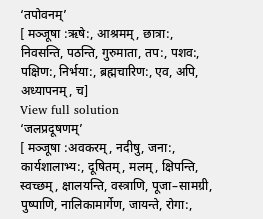‘तपोवनम्’
[ मञ्जूषा :ऋषे:, आश्रमम्, छात्रा:, निवसन्ति, पठन्ति, गुरुमाता, तप:, पशव:, पक्षिण:, निर्भया:, ब्रह्मचारिण:, एव, अपि, अध्यापनम्, च]
View full solution
‘जलप्रदूषणम्’
[ मञ्जूषा :अवकरम्, नदीषु, जना:, कार्यशालाभ्य:, दूषितम्, मलम्, क्षिपन्ति, स्वच्छम्, क्षालयन्ति, वस्त्राणि, पूजा–सामग्री, पुष्पाणि, नालिकामार्गेण, जायन्ते, रोगा:,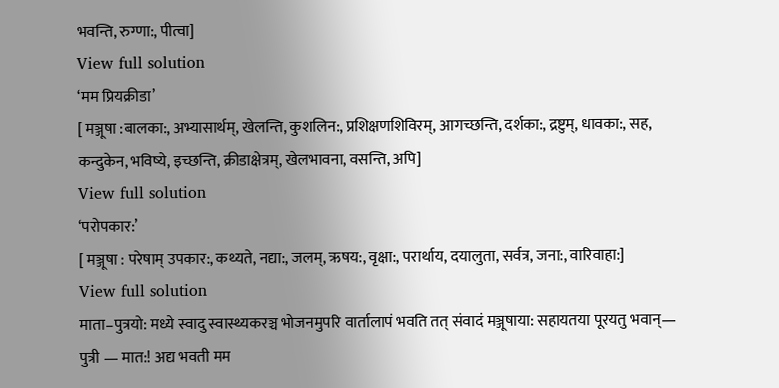भवन्ति, रुग्णा:, पीत्वा]
View full solution
‘मम प्रियक्रीडा’
[ मञ्जूषा :बालका:, अभ्यासार्थम्, खेलन्ति, कुशलिन:, प्रशिक्षणशिविरम्, आगच्छन्ति, दर्शका:, द्रष्टुम्, धावका:, सह, कन्दुकेन, भविष्ये, इच्छन्ति, क्रीडाक्षेत्रम्, खेलभावना, वसन्ति, अपि]
View full solution
‘परोपकार:’
[ मञ्जूषा : परेषाम् उपकार:, कथ्यते, नद्या:, जलम्, ऋषय:, वृक्षा:, परार्थाय, दयालुता, सर्वत्र, जना:, वारिवाहा:]
View full solution
माता–पुत्रयो: मध्ये स्वादु स्वास्थ्यकरञ्च भोजनमुपरि वार्तालापं भवति तत् संवादं मञ्जूषाया: सहायतया पूरयतु भवान्—
पुत्री — मात:! अद्य भवती मम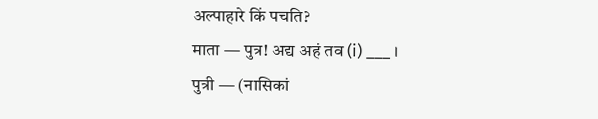अल्पाहारे किं पचति?
माता — पुत्र! अद्य अहं तव (i) ___ ।
पुत्री — (नासिकां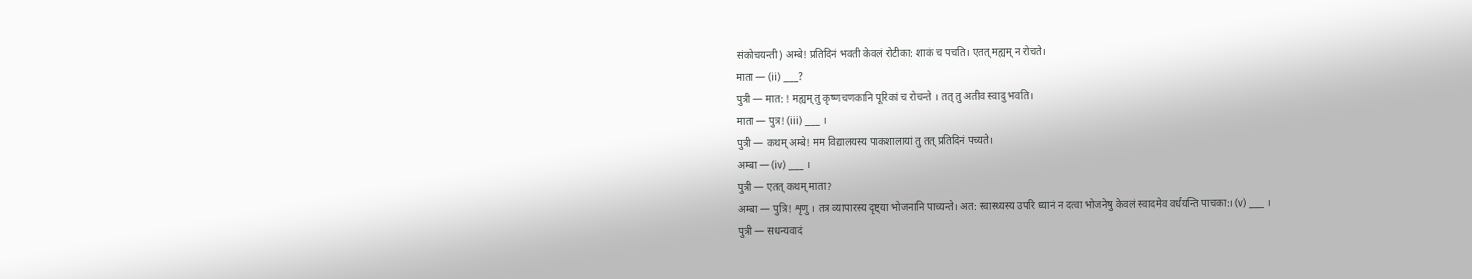संकोचयन्ती) अम्बे! प्रतिदिनं भवती केवलं रोटीका: शाकं च पचति। एतत् मह्यम् न रोचते।
माता — (ii) ___?
पुत्री — मात: ! मह्यम् तु कृष्णचणकानि पूरिकां च रोचन्ते । तत् तु अतीव स्वादु भवति।
माता — पुत्र! (iii) ___ ।
पुत्री — कथम् अम्बे! मम विद्यालयस्य पाकशालायां तु तत् प्रतिदिनं पच्यते।
अम्बा — (iv) ___ ।
पुत्री — एतत् कथम् माता?
अम्बा — पुत्रि! शृणु । तत्र व्यापारस्य दृष्ट्या भोजनानि पाच्यन्ते। अत: स्वास्थ्यस्य उपरि ध्यानं न दत्वा भोजनेषु केवलं स्वादमेव वर्धयन्ति पाचका:। (v) ___ ।
पुत्री — सधन्यवादं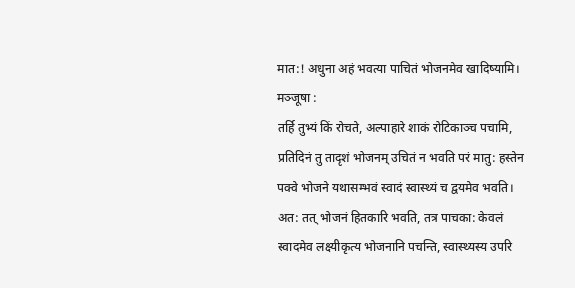मात:! अधुना अहं भवत्या पाचितं भोजनमेव खादिष्यामि।
मञ्जूषा :
तर्हि तुभ्यं किं रोचते, अल्पाहारे शाकं रोटिकाञ्च पचामि, प्रतिदिनं तु तादृशं भोजनम् उचितं न भवति परं मातु: हस्तेन पक्वे भोजने यथासम्भवं स्वादं स्वास्थ्यं च द्वयमेव भवति। अत: तत् भोजनं हितकारि भवति, तत्र पाचका: केवलं स्वादमेव लक्ष्यीकृत्य भोजनानि पचन्ति, स्वास्थ्यस्य उपरि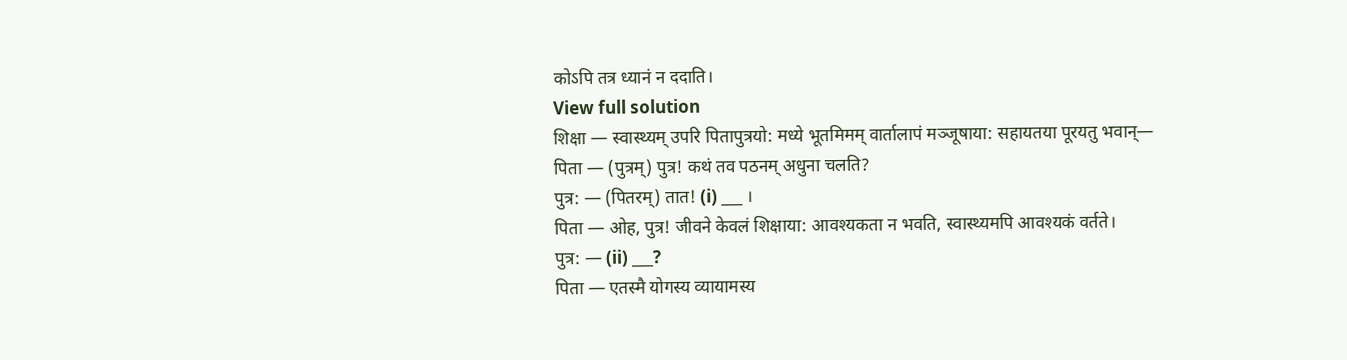कोऽपि तत्र ध्यानं न ददाति।
View full solution
शिक्षा — स्वास्थ्यम् उपरि पितापुत्रयो: मध्ये भूतमिमम् वार्तालापं मञ्जूषाया: सहायतया पूरयतु भवान्—
पिता — (पुत्रम्) पुत्र! कथं तव पठनम् अधुना चलति?
पुत्र: — (पितरम्) तात! (i) ___ ।
पिता — ओह, पुत्र! जीवने केवलं शिक्षाया: आवश्यकता न भवति, स्वास्थ्यमपि आवश्यकं वर्तते।
पुत्र: — (ii) ___?
पिता — एतस्मै योगस्य व्यायामस्य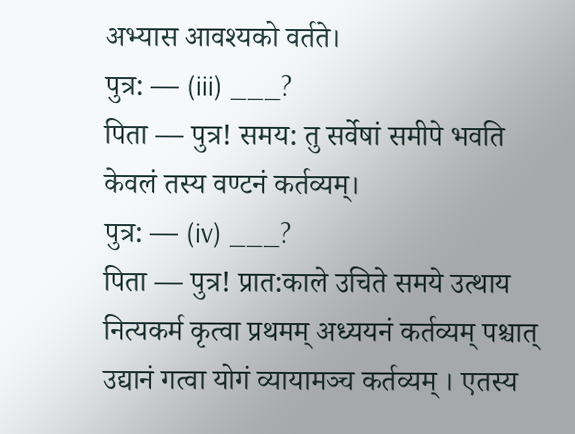अभ्यास आवश्यको वर्तते।
पुत्र: — (iii) ___?
पिता — पुत्र! समय: तु सर्वेषां समीपे भवति केवलं तस्य वण्टनं कर्तव्यम्।
पुत्र: — (iv) ___?
पिता — पुत्र! प्रात:काले उचिते समये उत्थाय नित्यकर्म कृत्वा प्रथमम् अध्ययनं कर्तव्यम् पश्चात् उद्यानं गत्वा योगं व्यायामञ्च कर्तव्यम् । एतस्य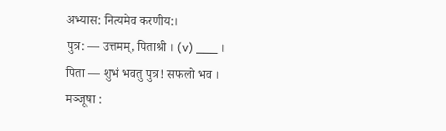अभ्यास: नित्यमेव करणीय:।
पुत्र: — उत्तमम्, पिताश्री । (v) ___ ।
पिता — शुभं भवतु पुत्र! सफलो भव ।
मञ्जूषा :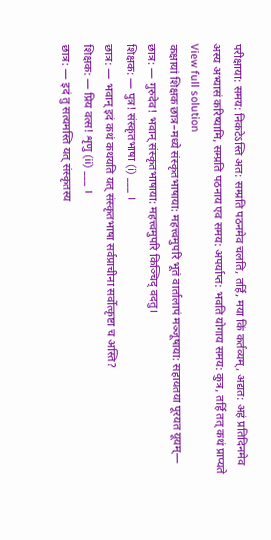परीक्षाया: समय: निकटेऽस्ति अत: सम्प्रति पठनमेव चलति, तर्हि, मया किं कर्तव्यम्, अद्यत: अहं प्रतिदिनमेव अस्य अभ्यासं करिष्यामि, सम्प्रति पठनाय एव समय: अपर्याप्त: भवति योगाय समय: कुत्र, तर्हि तत् कथं प्राप्यते
View full solution
कक्षायां शिक्षक छात्र–मध्ये संस्कृतभाषाया: महत्त्वमुपरि भूतं वार्तालापं मञ्जूषाया: सहायतया पूरयत यूयम्—
छात्र: — गुरुदेव! भवान् संस्कृतभाषाया: महत्त्वमुपरि किञ्चिद् वदतु।
शिक्षक: — पुत्र! संस्कृतभाषा (i) ___ ।
छात्र: — भवान् इदं कथं कथयति यत् संस्कृतभाषा सर्वप्राचीना सर्वोत्कृष्टा च अस्ति?
शिक्षक: — प्रिय वत्स! शृणु (ii) ___ ।
छात्र: — इदं तु सत्यमस्ति यत् संस्कृतस्य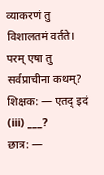व्याकरणं तु विशालतमं वर्तते। परम् एषा तु सर्वप्राचीना कथम्?
शिक्षक: — एतद् इदं (iii) ___?
छात्र: —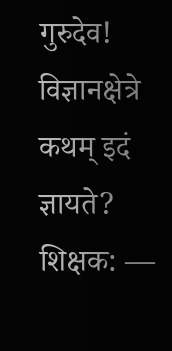गुरुदेव! विज्ञानक्षेत्रे कथम् इदं ज्ञायते?
शिक्षक: —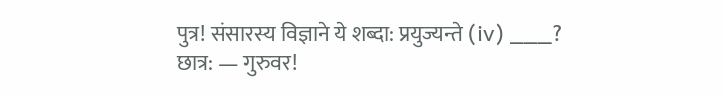पुत्र! संसारस्य विज्ञाने ये शब्दा: प्रयुज्यन्ते (iv) ___?
छात्र: — गुरुवर!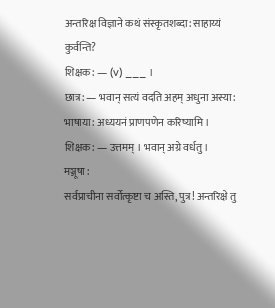अन्तरिक्ष विज्ञाने कथं संस्कृतशब्दा: साहाय्यं कुर्वन्ति?
शिक्षक: — (v) ___ ।
छात्र: — भवान् सत्यं वदति अहम् अधुना अस्या: भाषाया: अध्ययनं प्राणपणेन करिष्यामि।
शिक्षक: — उत्तमम् । भवान् अग्रे वर्धतु।
मञ्जूषा :
सर्वप्राचीना सर्वोत्कृष्टा च अस्ति, पुत्र! अन्तरिक्षे तु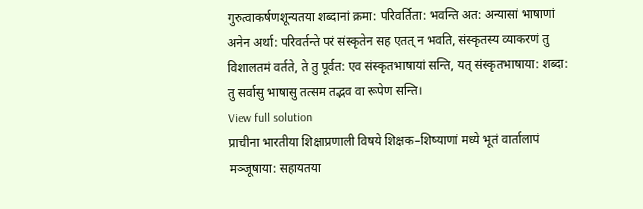गुरुत्वाकर्षणशून्यतया शब्दानां क्रमा: परिवर्तिता: भवन्ति अत: अन्यासां भाषाणां अनेन अर्था: परिवर्तन्ते परं संस्कृतेन सह एतत् न भवति, संस्कृतस्य व्याकरणं तु विशालतमं वर्तते, ते तु पूर्वत: एव संस्कृतभाषायां सन्ति, यत् संस्कृतभाषाया: शब्दा: तु सर्वासु भाषासु तत्सम तद्भव वा रूपेण सन्ति।
View full solution
प्राचीना भारतीया शिक्षाप्रणाली विषये शिक्षक–शिष्याणां मध्ये भूतं वार्तालापं मञ्जूषाया: सहायतया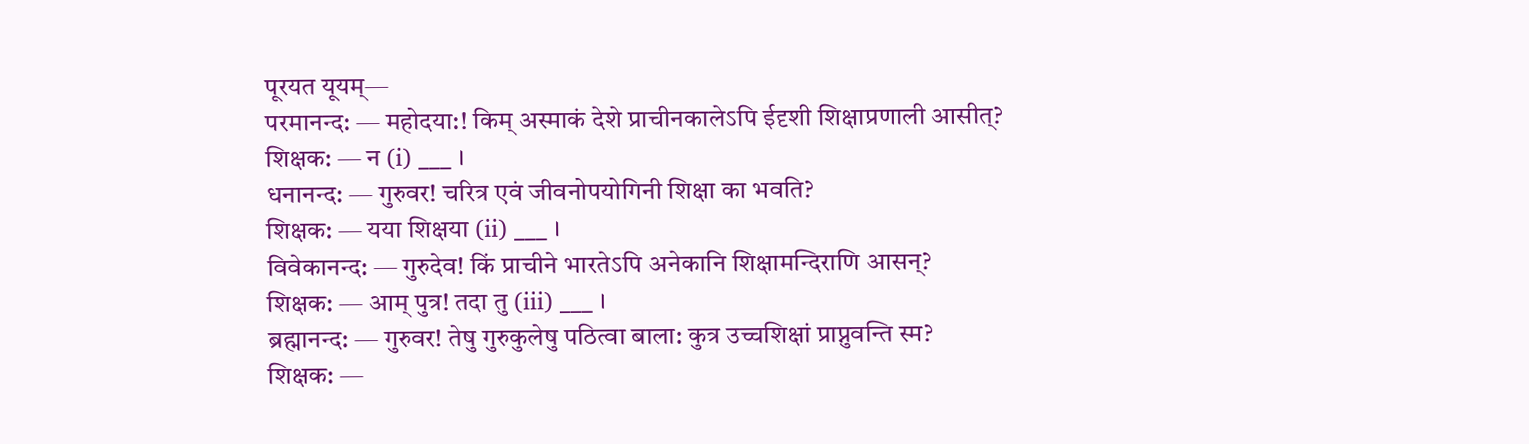पूरयत यूयम्—
परमानन्द: — महोदया:! किम् अस्माकं देशे प्राचीनकालेऽपि ईदृशी शिक्षाप्रणाली आसीत्?
शिक्षक: — न (i) ___ ।
धनानन्द: — गुरुवर! चरित्र एवं जीवनोपयोगिनी शिक्षा का भवति?
शिक्षक: — यया शिक्षया (ii) ___ ।
विवेकानन्द: — गुरुदेव! किं प्राचीने भारतेऽपि अनेकानि शिक्षामन्दिराणि आसन्?
शिक्षक: — आम् पुत्र! तदा तु (iii) ___ ।
ब्रह्मानन्द: — गुरुवर! तेषु गुरुकुलेषु पठित्वा बाला: कुत्र उच्चशिक्षां प्राप्नुवन्ति स्म?
शिक्षक: —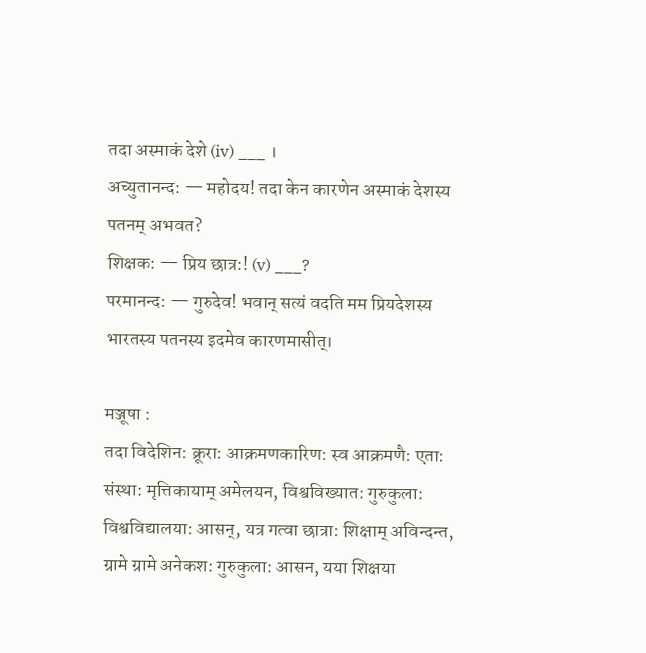तदा अस्माकं देशे (iv) ___ ।
अच्युतानन्द: — महोदय! तदा केन कारणेन अस्माकं देशस्य पतनम् अभवत?
शिक्षक: — प्रिय छात्र:! (v) ___?
परमानन्द: — गुरुदेव! भवान् सत्यं वदति मम प्रियदेशस्य भारतस्य पतनस्य इदमेव कारणमासीत्।

मञ्जूषा :
तदा विदेशिन: क्रूरा: आक्रमणकारिण: स्व आक्रमणै: एता: संस्था: मृत्तिकायाम् अमेलयन, विश्वविख्यात: गुरुकुला: विश्वविद्यालया: आसन्, यत्र गत्वा छात्रा: शिक्षाम् अविन्दन्त, ग्रामे ग्रामे अनेकश: गुरुकुला: आसन, यया शिक्षया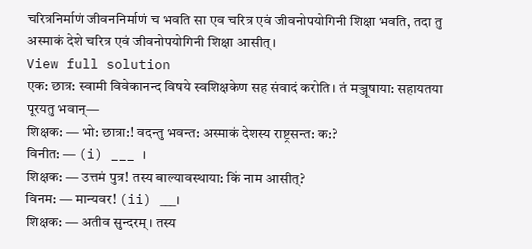चरित्रनिर्माणं जीवननिर्माणं च भवति सा एव चरित्र एवं जीवनोपयोगिनी शिक्षा भवति, तदा तु अस्माकं देशे चरित्र एवं जीवनोपयोगिनी शिक्षा आसीत्।
View full solution
एक: छात्र: स्वामी विवेकानन्द विषये स्वशिक्षकेण सह संवादं करोति। तं मञ्जूषाया: सहायतया पूरयतु भवान्—
शिक्षक: — भो: छात्रा:! वदन्तु भवन्त: अस्माकं देशस्य राष्ट्रसन्त: क:?
विनीत: — (i) ___ ।
शिक्षक: — उत्तमं पुत्र! तस्य बाल्यावस्थाया: किं नाम आसीत्?
विनम: — मान्यवर! (ii) ___।
शिक्षक: — अतीव सुन्दरम् । तस्य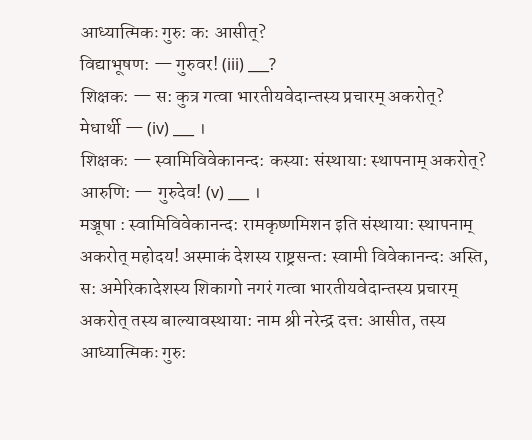आध्यात्मिकः गुरु: क: आसीत्?
विद्याभूषण: — गुरुवर! (iii) ___?
शिक्षक: — स: कुत्र गत्वा भारतीयवेदान्तस्य प्रचारम् अकरोत्?
मेधार्थी — (iv) ___ ।
शिक्षक: — स्वामिविवेकानन्द: कस्या: संस्थाया: स्थापनाम् अकरोत्?
आरुणि: — गुरुदेव! (v) ___ ।
मञ्जूषा : स्वामिविवेकानन्द: रामकृष्णमिशन इति संस्थाया: स्थापनाम् अकरोत् महोदय! अस्माकं देशस्य राष्ट्रसन्त: स्वामी विवेकानन्द: अस्ति, स: अमेरिकादेशस्य शिकागो नगरं गत्वा भारतीयवेदान्तस्य प्रचारम् अकरोत् तस्य बाल्यावस्थाया: नाम श्री नरेन्द्र दत्त: आसीत, तस्य आध्यात्मिकः गुरु: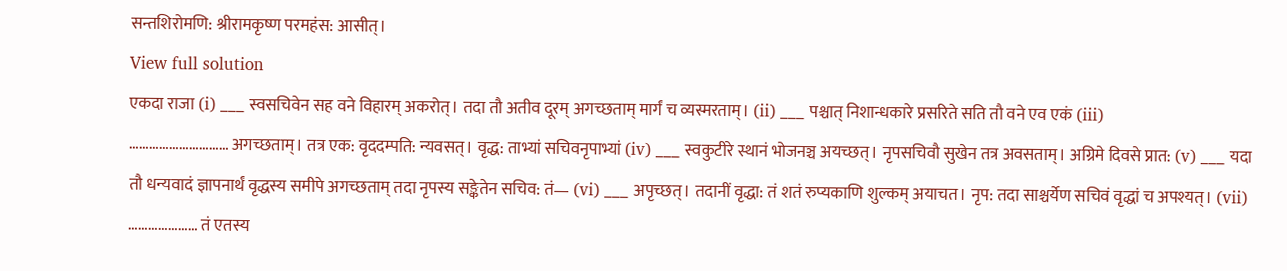सन्तशिरोमणि: श्रीरामकृष्ण परमहंस: आसीत्।
View full solution
एकदा राजा (i) ___ स्वसचिवेन सह वने विहारम् अकरोत्। तदा तौ अतीव दूरम् अगच्छताम् मार्गं च व्यस्मरताम्। (ii) ___ पश्चात् निशान्धकारे प्रसरिते सति तौ वने एव एकं (iii) ………………………… अगच्छताम्। तत्र एक: वृददम्पति: न्यवसत्। वृद्ध: ताभ्यां सचिवनृपाभ्यां (iv) ___ स्वकुटीरे स्थानं भोजनञ्च अयच्छत्। नृपसचिवौ सुखेन तत्र अवसताम्। अग्रिमे दिवसे प्रात: (v) ___ यदा तौ धन्यवादं ज्ञापनार्थं वृद्धस्य समीपे अगच्छताम् तदा नृपस्य सङ्केतेन सचिव: तं— (vi) ___ अपृच्छत्। तदानीं वृद्धा: तं शतं रुप्यकाणि शुल्कम् अयाचत। नृप: तदा साश्चर्येण सचिवं वृद्धां च अपश्यत्। (vii) ………………… तं एतस्य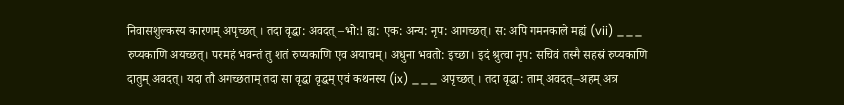निवासशुल्कस्य कारणम् अपृच्छत् । तदा वृद्धा: अवदत् –भो:! ह्य: एक: अन्य: नृप: आगच्छत्। स: अपि गमनकाले मह्यं (vii) ___ रुप्यकाणि अयच्छत्। परमहं भवन्तं तु शतं रुप्यकाणि एव अयाचम्। अधुना भवतो: इच्छा। इदं श्रुत्वा नृप: सचिवं तस्मै सहस्रं रुप्यकाणि दातुम् अवदत्। यदा तौ अगच्छताम् तदा सा वृद्धा वृद्धम् एवं कथनस्य (ix) ___ अपृच्छत् । तदा वृद्धा: ताम् अवदत्–अहम् अत्र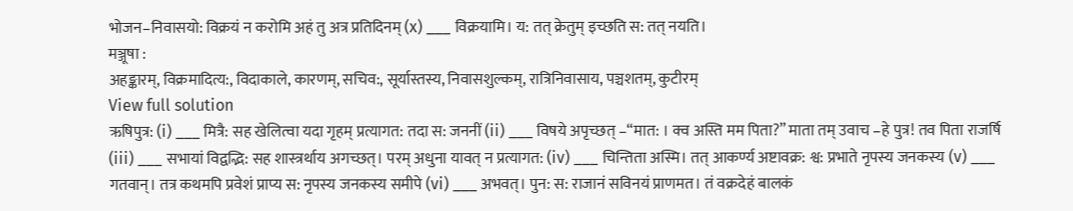भोजन–निवासयो: विक्रयं न करोमि अहं तु अत्र प्रतिदिनम् (x) ___ विक्रयामि। य: तत् क्रेतुम् इच्छति स: तत् नयति।
मञ्जूषा :
अहङ्कारम्, विक्रमादित्य:, विदाकाले, कारणम्, सचिव:, सूर्यास्तस्य, निवासशुल्कम्, रात्रिनिवासाय, पञ्चशतम्, कुटीरम्
View full solution
ऋषिपुत्र: (i) ___ मित्रै: सह खेलित्वा यदा गृहम् प्रत्यागत: तदा स: जननीं (ii) ___ विषये अपृच्छत् –“मात: । क्व अस्ति मम पिता?” माता तम् उवाच –हे पुत्र! तव पिता राजर्षि (iii) ___ सभायां विद्वद्भि: सह शास्त्रर्थाय अगच्छत्। परम् अधुना यावत् न प्रत्यागत: (iv) ___ चिन्तिता अस्मि। तत् आकर्ण्य अष्टावक्र: श्व: प्रभाते नृपस्य जनकस्य (v) ___ गतवान्। तत्र कथमपि प्रवेशं प्राप्य स: नृपस्य जनकस्य समीपे (vi) ___ अभवत्। पुन: स: राजानं सविनयं प्राणमत। तं वक्रदेहं बालकं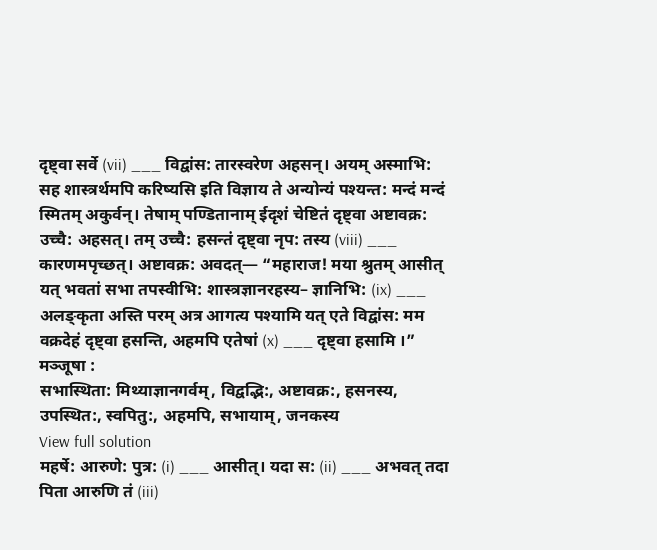दृष्ट्वा सर्वे (vii) ___ विद्वांस: तारस्वरेण अहसन्। अयम् अस्माभि: सह शास्त्रर्थमपि करिष्यसि इति विज्ञाय ते अन्योन्यं पश्यन्त: मन्दं मन्दं स्मितम् अकुर्वन्। तेषाम् पण्डितानाम् ईदृशं चेष्टितं दृष्ट्वा अष्टावक्र: उच्चै: अहसत्। तम् उच्चै: हसन्तं दृष्ट्वा नृप: तस्य (viii) ___ कारणमपृच्छत्। अष्टावक्र: अवदत्— “महाराज! मया श्रुतम् आसीत् यत् भवतां सभा तपस्वीभि: शास्त्रज्ञानरहस्य– ज्ञानिभि: (ix) ___ अलङ्कृता अस्ति परम् अत्र आगत्य पश्यामि यत् एते विद्वांस: मम वक्रदेहं दृष्ट्वा हसन्ति, अहमपि एतेषां (x) ___ दृष्ट्वा हसामि ।”
मञ्जूषा :
सभास्थिता: मिथ्याज्ञानगर्वम्, विद्वद्भि:, अष्टावक्र:, हसनस्य, उपस्थित:, स्वपितु:, अहमपि, सभायाम्, जनकस्य
View full solution
महर्षे: आरुणे: पुत्र: (i) ___ आसीत्। यदा स: (ii) ___ अभवत् तदा पिता आरुणि तं (iii)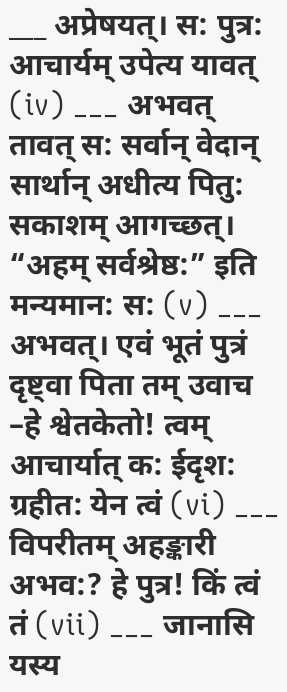___ अप्रेषयत्। स: पुत्र: आचार्यम् उपेत्य यावत् (iv) ___ अभवत् तावत् स: सर्वान् वेदान् सार्थान् अधीत्य पितु: सकाशम् आगच्छत्। “अहम् सर्वश्रेष्ठ:” इति मन्यमान: स: (v) ___ अभवत्। एवं भूतं पुत्रं दृष्ट्वा पिता तम् उवाच –हे श्वेतकेतो! त्वम् आचार्यात् क: ईदृश: ग्रहीत: येन त्वं (vi) ___ विपरीतम् अहङ्कारी अभव:? हे पुत्र! किं त्वं तं (vii) ___ जानासि यस्य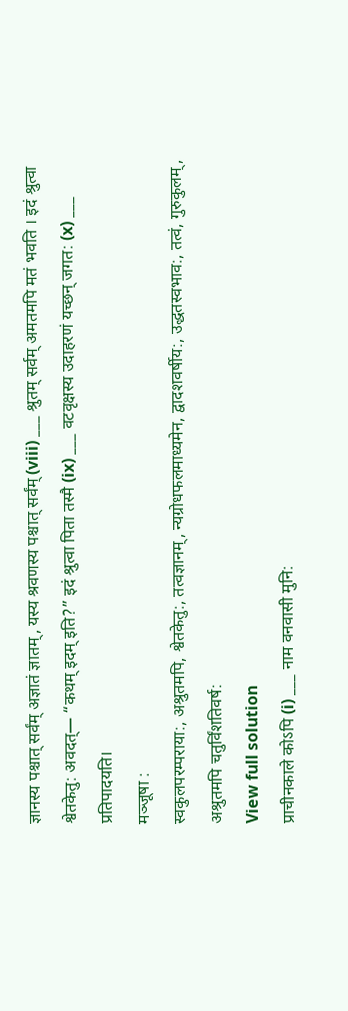ज्ञानस्य पश्चात् सर्वंम् अज्ञातं ज्ञातम्, यस्य श्रवणस्य पश्चात् सर्वंम् (viii) ___ श्रुतम् सर्वम् अमतमपि मतं भवति । इदं श्रुत्वा श्वेतकेतु: अवदत्— “कथम् इदम् इति?” इदं श्रुत्वा पिता तस्मै (ix) ___ वटवृक्षस्य उदाहरणं यच्छन् जगत: (x) ___ प्रतिपादयति।
मञ्जूषा :
स्वकुलपरम्पराया:, अश्रुतमपि, श्वेतकेतु:, तत्वज्ञानम्, न्यग्रोधफलमाध्यमेन, द्वादशवर्षीय:, उद्धतस्वभाव:, तत्वं, गुरुकुलम्, अश्रुतमपि चतुर्विंशतिवर्ष:
View full solution
प्राचीनकाले कोऽपि (i) ___ नाम वनवासी मुनि: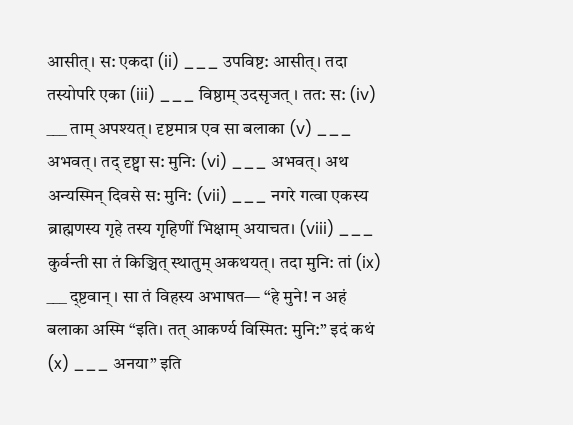आसीत्। स: एकदा (ii) ___ उपविष्ट: आसीत्। तदा तस्योपरि एका (iii) ___ विष्ठाम् उदसृजत् । तत: स: (iv) ___ ताम् अपश्यत्। दृष्टमात्र एव सा बलाका (v) ___ अभवत्। तद् दृष्ट्वा स: मुनि: (vi) ___ अभवत्। अथ अन्यस्मिन् दिवसे स: मुनि: (vii) ___ नगरे गत्वा एकस्य ब्राह्मणस्य गृहे तस्य गृहिणीं भिक्षाम् अयाचत। (viii) ___ कुर्वन्ती सा तं किञ्चित् स्थातुम् अकथयत्। तदा मुनि: तां (ix) ___ द्ष्टवान् । सा तं विहस्य अभाषत— “हे मुने! न अहं बलाका अस्मि “इति। तत् आकर्ण्य विस्मित: मुनि:” इदं कथं (x) ___ अनया” इति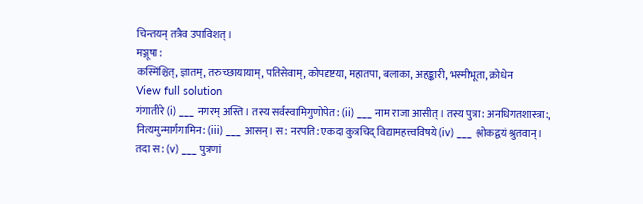चिन्तयन् तत्रैव उपाविशत्।
मञ्जूषा :
कस्मिंश्चित्, ज्ञातम्, तरुच्छायायाम्, पतिसेवाम्, कोपदृष्टया, महातपा, बलाका, अहङ्कारी, भस्मीभूता, क्रोधेन
View full solution
गंगातीरे (i) ___ नगरम् अस्ति। तस्य सर्वस्वामिगुणोपेत: (ii) ___ नाम राजा आसीत्। तस्य पुत्रा: अनधिगतशास्त्रा:, नित्यमुन्मार्गगामिन: (iii) ___ आसन्। स: नरपति: एकदा कुत्रचिद् विद्यामहत्त्वविषये (iv) ___ श्लोकद्वयं श्रुतवान्। तदा स: (v) ___ पुत्रणां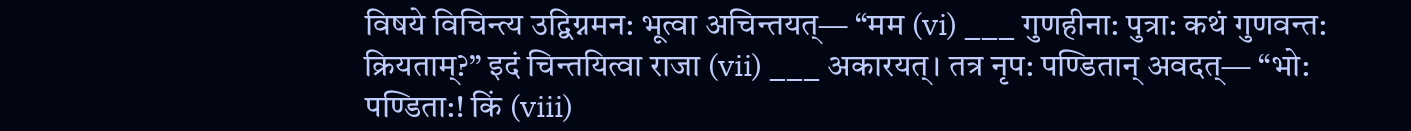विषये विचिन्त्य उद्विग्नमन: भूत्वा अचिन्तयत्— “मम (vi) ___ गुणहीना: पुत्रा: कथं गुणवन्त: क्रियताम्?” इदं चिन्तयित्वा राजा (vii) ___ अकारयत्। तत्र नृप: पण्डितान् अवदत्— “भो: पण्डिता:! किं (viii)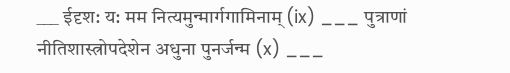___ ईदृश: य: मम नित्यमुन्मार्गगामिनाम् (ix) ___ पुत्राणां नीतिशास्त्रोपदेशेन अधुना पुनर्जन्म (x) ___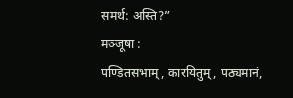समर्थ: अस्ति?”
मञ्जूषा :
पण्डितसभाम्, कारयितुम्, पठ्यमानं,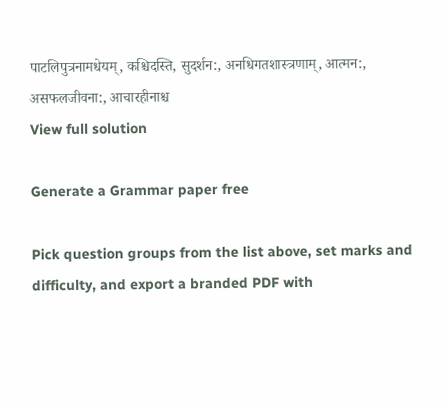पाटलिपुत्रनामधेयम्, कश्चिदस्ति, सुदर्शन:, अनधिगतशास्त्रणाम्, आत्मन:, असफलजीवना:, आचारहीनाश्च
View full solution

Generate a Grammar paper free

Pick question groups from the list above, set marks and difficulty, and export a branded PDF with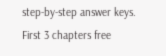step-by-step answer keys. First 3 chapters free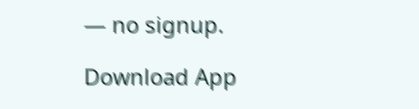— no signup.

Download App